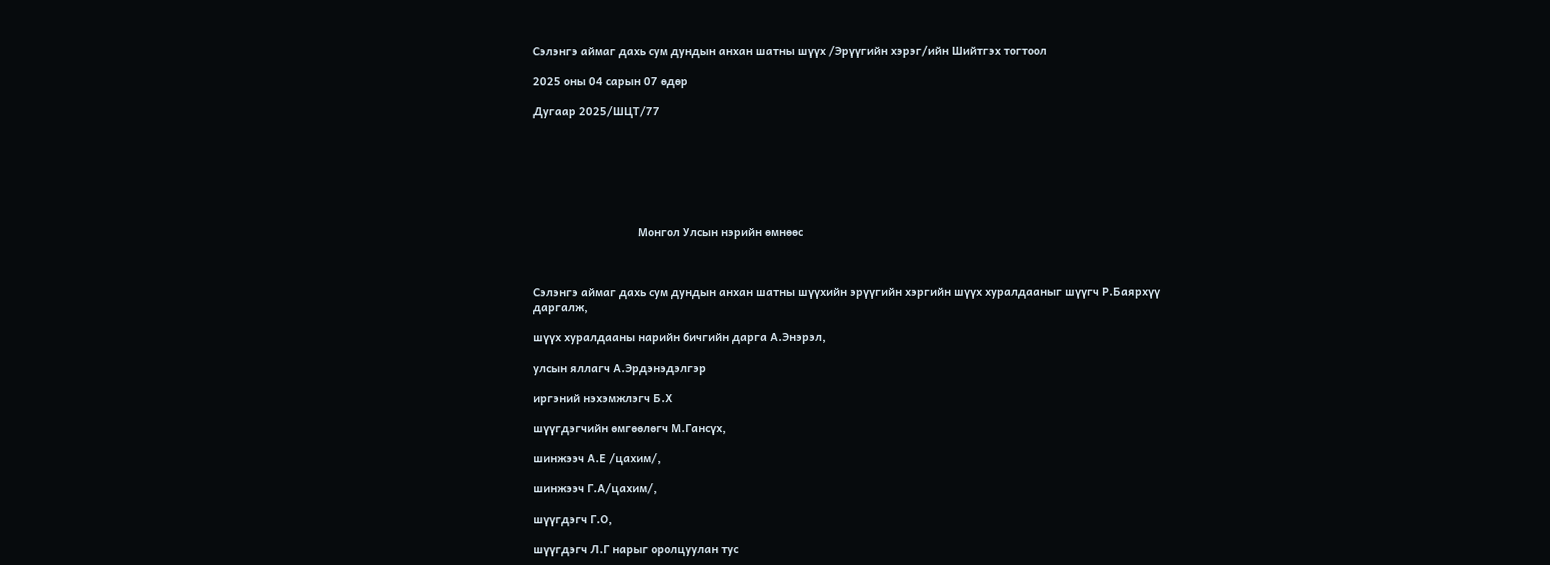Сэлэнгэ аймаг дахь сум дундын анхан шатны шүүх /Эрүүгийн хэрэг/ийн Шийтгэх тогтоол

2025 оны 04 сарын 07 өдөр

Дугаар 2025/ШЦТ/77







                                   Монгол Улсын нэрийн өмнөөс



Сэлэнгэ аймаг дахь сум дундын анхан шатны шүүхийн эрүүгийн хэргийн шүүх хуралдааныг шүүгч Р.Баярхүү даргалж,

шүүх хуралдааны нарийн бичгийн дарга А.Энэрэл,

улсын яллагч А.Эрдэнэдэлгэр

иргэний нэхэмжлэгч Б.Х

шүүгдэгчийн өмгөөлөгч М.Гансүх,

шинжээч А.Е /цахим/,

шинжээч Г.А/цахим/,

шүүгдэгч Г.О,

шүүгдэгч Л.Г нарыг оролцуулан тус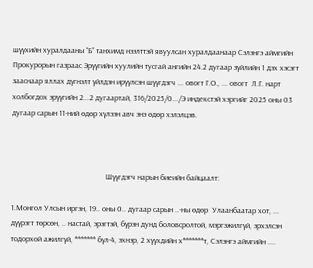шүүхийн хуралдааны “Б” танхимд нээлттэй явуулсан хуралдаанаар Сэлэнгэ аймгийн Прокурорын газраас Эрүүгийн хуулийн тусгай ангийн 24.2 дугаар зүйлийн 1 дэх хэсэгт зааснаар яллах дүгнэлт үйлдэн ирүүлсэн шүүгдэгч ... овогт Г.О., ... овогт  Л.Г. нарт холбогдох эрүүгийн 2...2 дугаартай, 316/2025/0.../Э индекстэй хэргийг 2025 оны 03 дугаар сарын 11-ний өдөр хүлээн авч энэ өдөр хэлэлцэв.



                                               Шүүгдэгч нарын биеийн байцаалт:

1.Монгол Улсын иргэн, 19.. оны 0.. дугаар сарын ..-ны өдөр  Улаанбаатар хот, ... дүүрэгт төрсөн, .. настай, эрэгтэй, бүрэн дунд боловсролтой, мэргэжилгүй, эрхэлсэн тодорхой ажилгүй, ******* бүл-4, эхнэр, 2 хүүхдийн х*******т, Сэлэнгэ аймгийн ....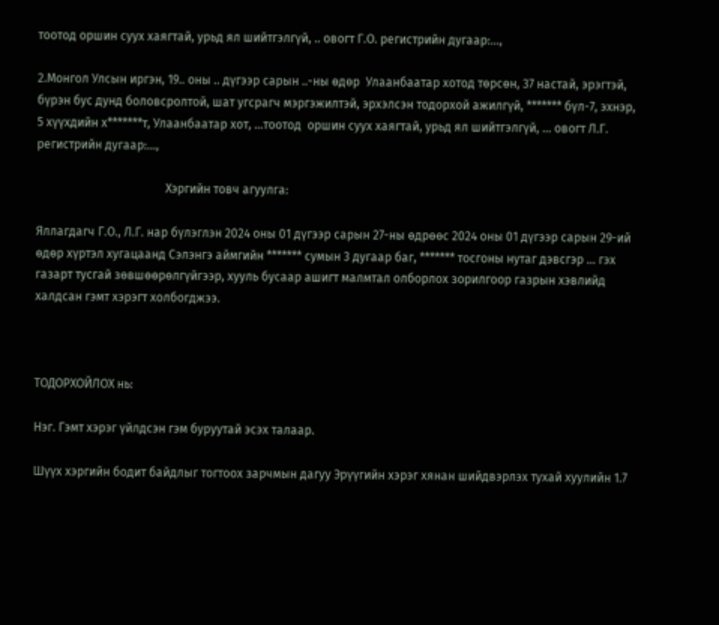тоотод оршин суух хаягтай, урьд ял шийтгэлгүй, .. овогт Г.О. регистрийн дугаар:...,

2.Монгол Улсын иргэн, 19.. оны .. дүгээр сарын ..-ны өдөр  Улаанбаатар хотод төрсөн, 37 настай, эрэгтэй, бүрэн бус дунд боловсролтой, шат угсрагч мэргэжилтэй, эрхэлсэн тодорхой ажилгүй, ******* бүл-7, эхнэр, 5 хүүхдийн х*******т, Улаанбаатар хот, ...тоотод  оршин суух хаягтай, урьд ял шийтгэлгүй, ... овогт Л.Г. регистрийн дугаар:...,

                                           Хэргийн товч агуулга:

Яллагдагч Г.О., Л.Г. нар бүлэглэн 2024 оны 01 дүгээр сарын 27-ны өдрөөс 2024 оны 01 дүгээр сарын 29-ий өдөр хүртэл хугацаанд Сэлэнгэ аймгийн ******* сумын 3 дугаар баг, ******* тосгоны нутаг дэвсгэр ... гэх газарт тусгай зөвшөөрөлгүйгээр, хууль бусаар ашигт малмтал олборлох зорилгоор газрын хэвлийд халдсан гэмт хэрэгт холбогджээ.



ТОДОРХОЙЛОХ нь:

Нэг. Гэмт хэрэг үйлдсэн гэм буруутай эсэх талаар.

Шүүх хэргийн бодит байдлыг тогтоох зарчмын дагуу Эрүүгийн хэрэг хянан шийдвэрлэх тухай хуулийн 1.7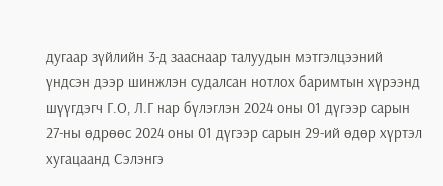дугаар зүйлийн 3-д зааснаар талуудын мэтгэлцээний үндсэн дээр шинжлэн судалсан нотлох баримтын хүрээнд шүүгдэгч Г.О, Л.Г нар бүлэглэн 2024 оны 01 дүгээр сарын 27-ны өдрөөс 2024 оны 01 дүгээр сарын 29-ий өдөр хүртэл хугацаанд Сэлэнгэ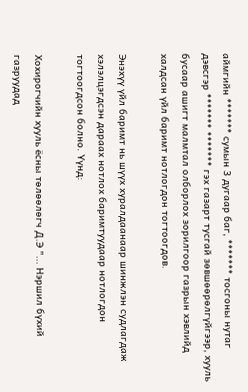аймгийн ******* сумын 3 дугаар баг, ******* тосгоны нутаг дэвсгэр ******* ******* гэх газарт тусгай зөвшөөрөлгүйгээр, хууль бусаар ашигт малмтал олборлох зорилгоор газрын хэвлийд халдсан үйл баримт нотлогдон тогтоогдов.

Энэхүү үйл баримт нь шүүх хуралдаанаар шинжлэн судлагдаж хэлэлцэгдсэн дараах нотлох баримтуудаар нотлогдон тогтоогдсон болно. Үүнд:

Хохирогчийн хууль ёсны төлөөлөгч Д.Э "... Нэршил бүхий газруудад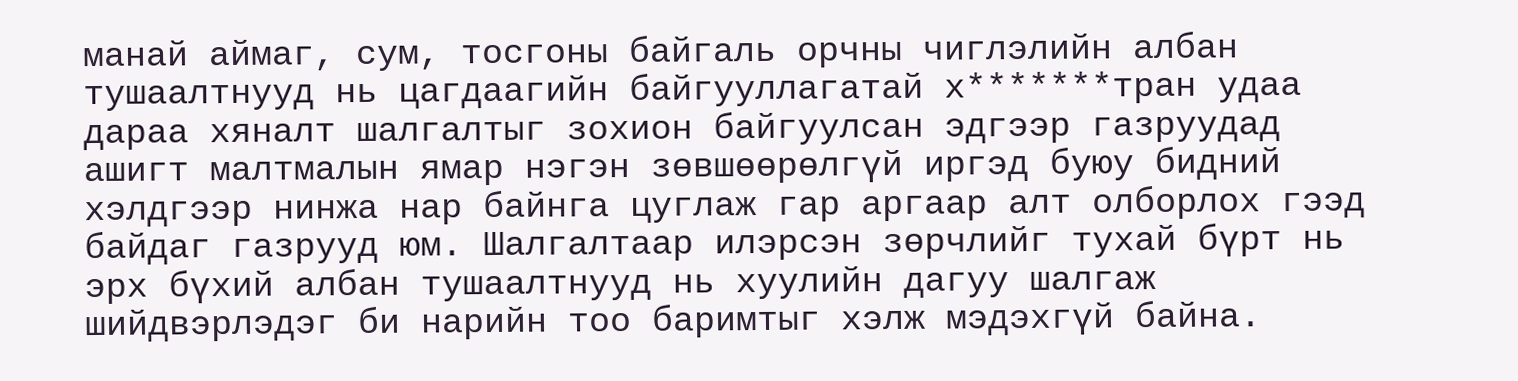манай аймаг, сум, тосгоны байгаль орчны чиглэлийн албан тушаалтнууд нь цагдаагийн байгууллагатай х*******тран удаа дараа хяналт шалгалтыг зохион байгуулсан эдгээр газруудад ашигт малтмалын ямар нэгэн зөвшөөрөлгүй иргэд буюу бидний хэлдгээр нинжа нар байнга цуглаж гар аргаар алт олборлох гээд байдаг газрууд юм. Шалгалтаар илэрсэн зөрчлийг тухай бүрт нь эрх бүхий албан тушаалтнууд нь хуулийн дагуу шалгаж шийдвэрлэдэг би нарийн тоо баримтыг хэлж мэдэхгүй байна.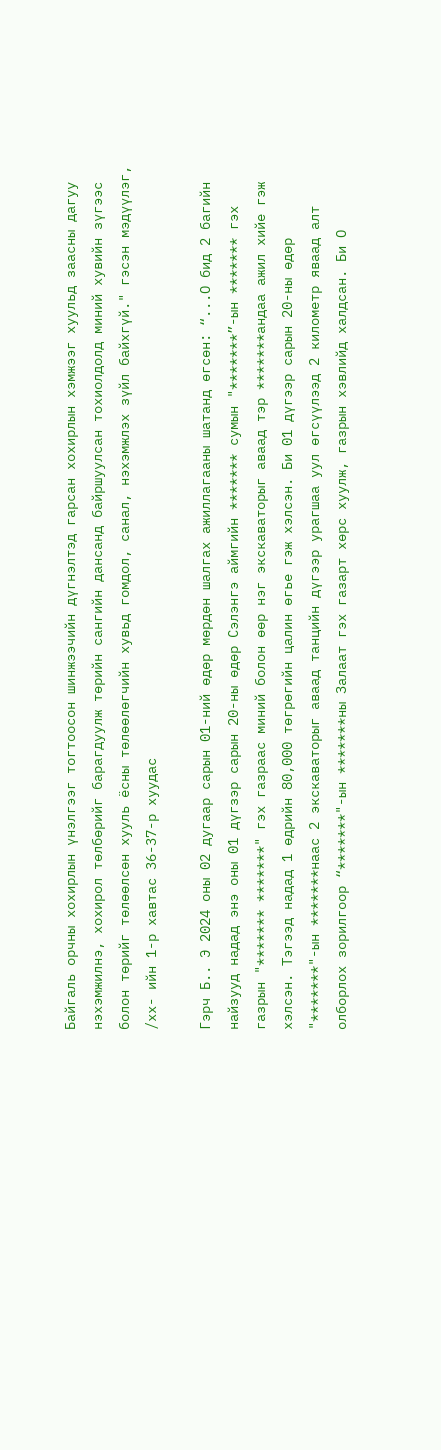Байгаль орчны хохирлын үнэлгээг тогтоосон шинжээчийн дүгнэлтэд гарсан хохирлын хэмжээг хуульд заасны дагуу нэхэмжилнэ, хохирол төлбөрийг барагдуулж төрийн сангийн дансанд байршуулсан тохиолдолд миний хувийн зүгээс болон төрийг төлөөлсөн хууль ёсны төлөөлөгчийн хувьд гомдол, санал, нэхэмжлэх зүйл байхгүй." гэсэн мэдүүлэг, /хх- ийн 1-р хавтас 36-37-р хуудас

Гэрч Б.. Э 2024 оны 02 дугаар сарын 01-ний өдөр мөрдөн шалгах ажиллагааны шатанд өгсөн: “...О бид 2 багийн найзууд надад энэ оны 01 дүгзэр сарын 20-ны өдөр Сэлэнгэ аймгийн ******* сумын "*******”-ын ******* гэх газрын "******* *******" гэх газраас миний болон өөр нэг экскаваторыг аваад тэр *******андаа ажил хийе гэж хэлсэн. Тэгээд надад 1 өдрийн 80,000 төгрөгийн цалин өгье гэж хэлсэн. Би 01 дүгээр сарын 20-ны өдөр "*******"-ын *******наас 2 экскаваторыг аваад танцийн дүгээр урагшаа уул өгсүүлээд 2 километр яваад алт олборлох зорилгоор “*******"-ын *******ны Залаат гэх газарт хөрс хуулж, газрын хэвлийд халдсан. Би О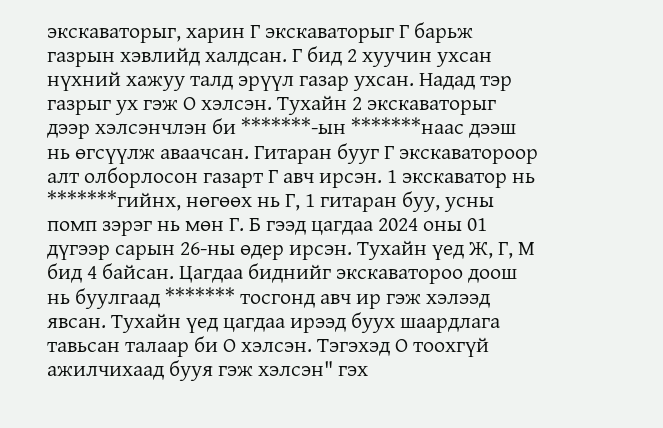экскаваторыг, харин Г экскаваторыг Г барьж газрын хэвлийд халдсан. Г бид 2 хуучин ухсан нүхний хажуу талд эрүүл газар ухсан. Надад тэр газрыг ух гэж О хэлсэн. Тухайн 2 экскаваторыг дээр хэлсэнчлэн би *******-ын *******наас дээш нь өгсүүлж аваачсан. Гитаран бууг Г экскаватороор алт олборлосон газарт Г авч ирсэн. 1 экскаватор нь *******гийнх, нөгөөх нь Г, 1 гитаран буу, усны помп зэрэг нь мөн Г. Б гээд цагдаа 2024 оны 01 дүгээр сарын 26-ны өдер ирсэн. Тухайн үед Ж, Г, М бид 4 байсан. Цагдаа биднийг экскаватороо доош нь буулгаад ******* тосгонд авч ир гэж хэлээд явсан. Тухайн үед цагдаа ирээд буух шаардлага тавьсан талаар би О хэлсэн. Тэгэхэд О тоохгүй ажилчихаад бууя гэж хэлсэн" гэх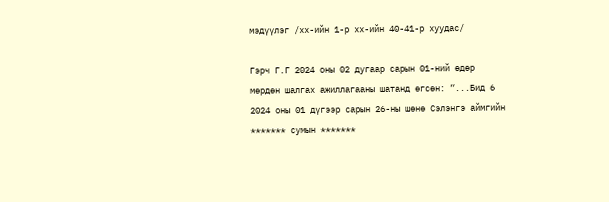мэдүүлэг /хх-ийн 1-р хх-ийн 40-41-р хуудас/

Гэрч Г.Г 2024 оны 02 дугаар сарын 01-ний өдөр мөрдөн шалгах ажиллагааны шатанд өгсөн: “...Бид 6 2024 оны 01 дүгээр сарын 26-ны шөнө Сэлэнгэ аймгийн ******* сумын *******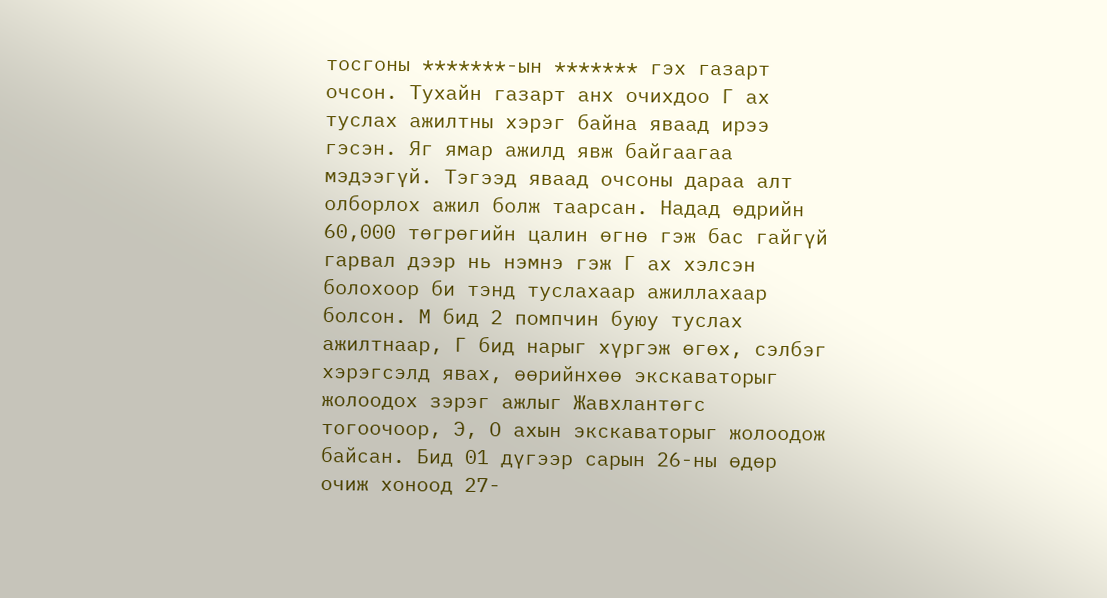тосгоны *******-ын ******* гэх газарт очсон. Тухайн газарт анх очихдоо Г ах туслах ажилтны хэрэг байна яваад ирээ гэсэн. Яг ямар ажилд явж байгаагаа мэдээгүй. Тэгээд яваад очсоны дараа алт олборлох ажил болж таарсан. Надад өдрийн 60,000 төгрөгийн цалин өгнө гэж бас гайгүй гарвал дээр нь нэмнэ гэж Г ах хэлсэн болохоор би тэнд туслахаар ажиллахаар болсон. М бид 2 помпчин буюу туслах ажилтнаар, Г бид нарыг хүргэж өгөх, сэлбэг хэрэгсэлд явах, өөрийнхөө экскаваторыг жолоодох зэрэг ажлыг Жавхлантөгс тогоочоор, Э, О ахын экскаваторыг жолоодож байсан. Бид 01 дүгээр сарын 26-ны өдөр очиж хоноод 27-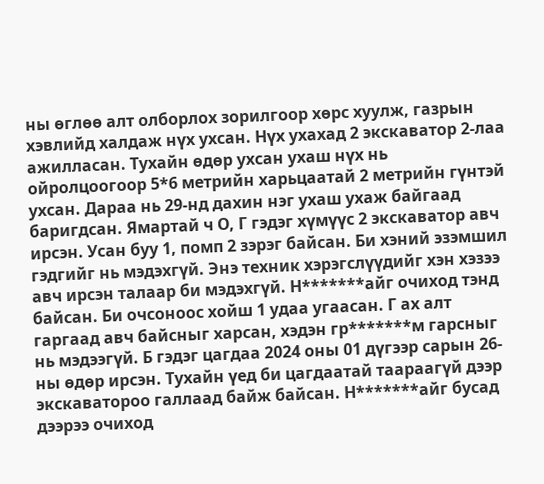ны өглөө алт олборлох зорилгоор хөрс хуулж, газрын хэвлийд халдаж нүх ухсан. Нүх ухахад 2 экскаватор 2-лаа ажилласан. Тухайн өдөр ухсан ухаш нүх нь ойролцоогоор 5*6 метрийн харьцаатай 2 метрийн гүнтэй ухсан. Дараа нь 29-нд дахин нэг ухаш ухаж байгаад баригдсан. Ямартай ч О, Г гэдэг хүмүүс 2 экскаватор авч ирсэн. Усан буу 1, помп 2 зэрэг байсан. Би хэний эзэмшил гэдгийг нь мэдэхгүй. Энэ техник хэрэгслүүдийг хэн хэзээ авч ирсэн талаар би мэдэхгүй. Н*******айг очиход тэнд байсан. Би очсоноос хойш 1 удаа угаасан. Г ах алт гаргаад авч байсныг харсан, хэдэн гр*******м гарсныг нь мэдээгүй. Б гэдэг цагдаа 2024 оны 01 дүгээр сарын 26-ны өдөр ирсэн. Тухайн үед би цагдаатай таараагүй дээр экскаватороо галлаад байж байсан. Н*******айг бусад дээрээ очиход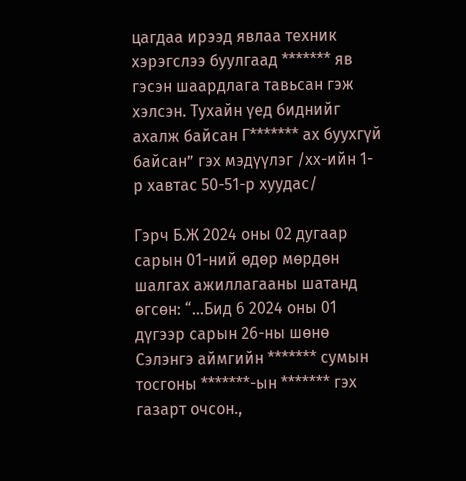цагдаа ирээд явлаа техник хэрэгслээ буулгаад ******* яв гэсэн шаардлага тавьсан гэж хэлсэн. Тухайн үед биднийг ахалж байсан Г******* ах буухгүй байсан” гэх мэдүүлэг /хх-ийн 1-р хавтас 50-51-р хуудас/

Гэрч Б.Ж 2024 оны 02 дугаар сарын 01-ний өдөр мөрдөн шалгах ажиллагааны шатанд өгсөн: “...Бид 6 2024 оны 01 дүгээр сарын 26-ны шөнө Сэлэнгэ аймгийн ******* сумын тосгоны *******-ын ******* гэх газарт очсон.,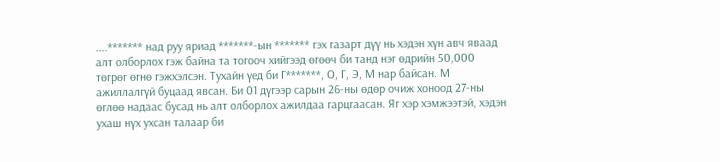....******* над руу яриад *******-ын ******* гэх газарт дүү нь хэдэн хүн авч яваад алт олборлох гэж байна та тогооч хийгээд өгөөч би танд нэг өдрийн 50,000 төгрөг өгнө гэжхэлсэн. Тухайн үед би Г*******, О, Г, Э, М нар байсан. М ажиллалгүй буцаад явсан. Би 01 дүгээр сарын 26-ны өдөр очиж хоноод 27-ны өглөө надаас бусад нь алт олборлох ажилдаа гарцгаасан. Яг хэр хэмжээтэй, хэдэн ухаш нүх ухсан талаар би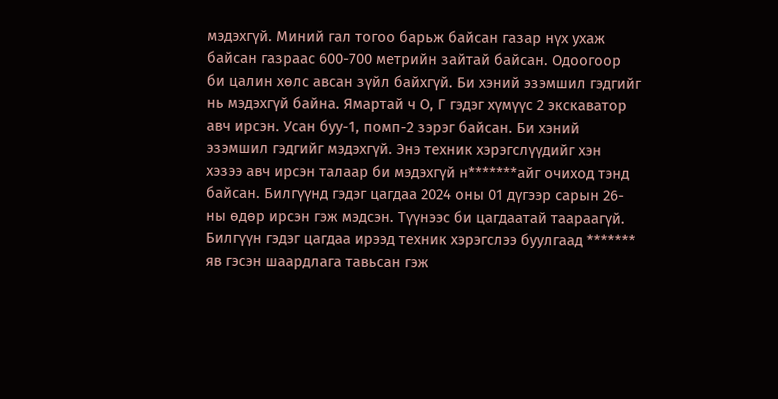мэдэхгүй. Миний гал тогоо барьж байсан газар нүх ухаж байсан газраас 600-700 метрийн зайтай байсан. Одоогоор би цалин хөлс авсан зүйл байхгүй. Би хэний эзэмшил гэдгийг нь мэдэхгүй байна. Ямартай ч О, Г гэдэг хүмүүс 2 экскаватор авч ирсэн. Усан буу-1, помп-2 зэрэг байсан. Би хэний эзэмшил гэдгийг мэдэхгүй. Энэ техник хэрэгслүүдийг хэн хэзээ авч ирсэн талаар би мэдэхгүй н*******айг очиход тэнд байсан. Билгүүнд гэдэг цагдаа 2024 оны 01 дүгээр сарын 26-ны өдөр ирсэн гэж мэдсэн. Түүнээс би цагдаатай таараагүй. Билгүүн гэдэг цагдаа ирээд техник хэрэгслээ буулгаад ******* яв гэсэн шаардлага тавьсан гэж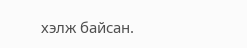хэлж байсан.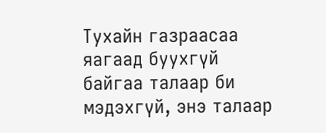Тухайн газраасаа яагаад буухгүй байгаа талаар би мэдэхгүй, энэ талаар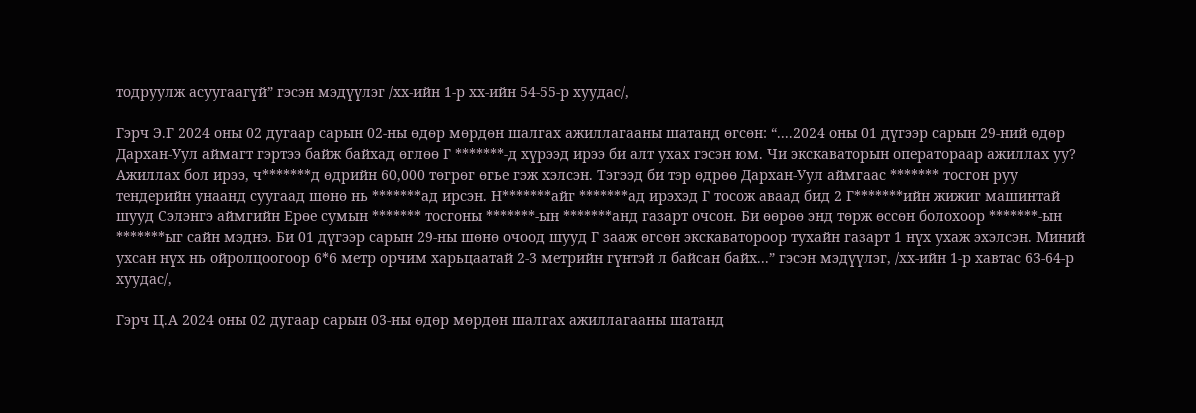тодруулж асуугаагүй” гэсэн мэдүүлэг /хх-ийн 1-р хх-ийн 54-55-р хуудас/,

Гэрч Э.Г 2024 оны 02 дугаар сарын 02-ны өдөр мөрдөн шалгах ажиллагааны шатанд өгсөн: “....2024 оны 01 дүгээр сарын 29-ний өдөр Дархан-Уул аймагт гэртээ байж байхад өглөө Г *******-д хүрээд ирээ би алт ухах гэсэн юм. Чи экскаваторын оператораар ажиллах уу? Ажиллах бол ирээ, ч*******д өдрийн 60,000 төгрөг өгье гэж хэлсэн. Тэгээд би тэр өдрөө Дархан-Уул аймгаас ******* тосгон руу тендерийн унаанд суугаад шөнө нь *******ад ирсэн. Н*******айг *******ад ирэхэд Г тосож аваад бид 2 Г*******ийн жижиг машинтай шууд Сэлэнгэ аймгийн Ерөе сумын ******* тосгоны *******-ын *******анд газарт очсон. Би өөрөө энд төрж өссөн болохоор *******-ын *******ыг сайн мэднэ. Би 01 дүгээр сарын 29-ны шөнө очоод шууд Г зааж өгсөн экскаватороор тухайн газарт 1 нүх ухаж эхэлсэн. Миний ухсан нүх нь ойролцоогоор 6*6 метр орчим харьцаатай 2-3 метрийн гүнтэй л байсан байх...” гэсэн мэдүүлэг, /хх-ийн 1-р хавтас 63-64-р хуудас/,

Гэрч Ц.А 2024 оны 02 дугаар сарын 03-ны өдөр мөрдөн шалгах ажиллагааны шатанд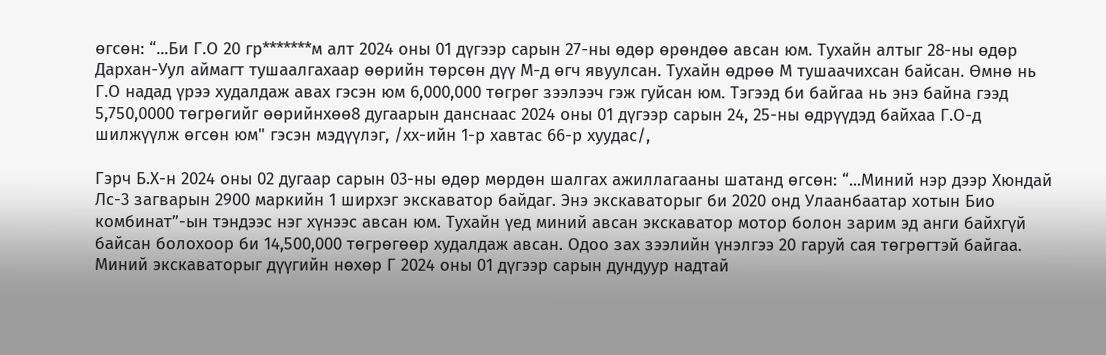өгсөн: “...Би Г.О 20 гр*******м алт 2024 оны 01 дүгээр сарын 27-ны өдөр өрөндөө авсан юм. Тухайн алтыг 28-ны өдөр Дархан-Уул аймагт тушаалгахаар өөрийн төрсөн дүү М-д өгч явуулсан. Тухайн өдрөө М тушаачихсан байсан. Өмнө нь Г.О надад үрээ худалдаж авах гэсэн юм 6,000,000 төгрөг зээлээч гэж гуйсан юм. Тэгээд би байгаа нь энэ байна гээд 5,750,0000 төгрөгийг өөрийнхөө8 дугаарын данснаас 2024 оны 01 дүгээр сарын 24, 25-ны өдрүүдэд байхаа Г.О-д шилжүүлж өгсөн юм" гэсэн мэдүүлэг, /хх-ийн 1-р хавтас 66-р хуудас/,

Гэрч Б.Х-н 2024 оны 02 дугаар сарын 03-ны өдөр мөрдөн шалгах ажиллагааны шатанд өгсөн: “...Миний нэр дээр Хюндай Лс-3 загварын 2900 маркийн 1 ширхэг экскаватор байдаг. Энэ экскаваторыг би 2020 онд Улаанбаатар хотын Био комбинат”-ын тэндээс нэг хүнээс авсан юм. Тухайн үед миний авсан экскаватор мотор болон зарим эд анги байхгүй байсан болохоор би 14,500,000 төгрөгөөр худалдаж авсан. Одоо зах зээлийн үнэлгээ 20 гаруй сая төгрөгтэй байгаа. Миний экскаваторыг дүүгийн нөхөр Г 2024 оны 01 дүгээр сарын дундуур надтай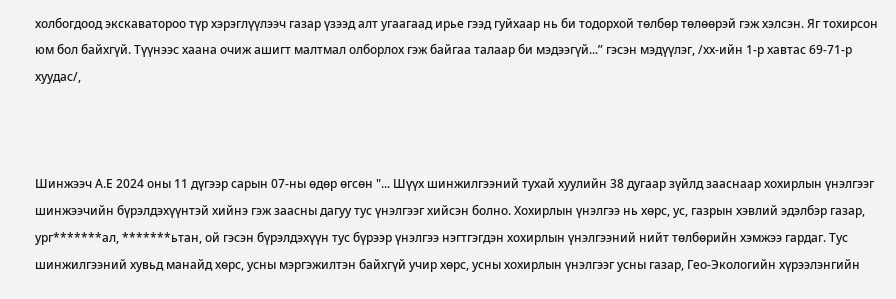холбогдоод экскаватороо түр хэрэглүүлээч газар үзээд алт угаагаад ирье гээд гуйхаар нь би тодорхой төлбөр төлөөрэй гэж хэлсэн. Яг тохирсон юм бол байхгүй. Түүнээс хаана очиж ашигт малтмал олборлох гэж байгаа талаар би мэдээгүй...” гэсэн мэдүүлэг, /хх-ийн 1-р хавтас 69-71-р хуудас/,



Шинжээч А.Е 2024 оны 11 дүгээр сарын 07-ны өдөр өгсөн "... Шүүх шинжилгээний тухай хуулийн 38 дугаар зүйлд зааснаар хохирлын үнэлгээг шинжээчийн бүрэлдэхүүнтэй хийнэ гэж заасны дагуу тус үнэлгээг хийсэн болно. Хохирлын үнэлгээ нь хөрс, ус, газрын хэвлий эдэлбэр газар, ург*******ал, *******ьтан, ой гэсэн бүрэлдэхүүн тус бүрээр үнэлгээ нэгтгэгдэн хохирлын үнэлгээний нийт төлбөрийн хэмжээ гардаг. Тус шинжилгээний хувьд манайд хөрс, усны мэргэжилтэн байхгүй учир хөрс, усны хохирлын үнэлгээг усны газар, Гео-Экологийн хүрээлэнгийн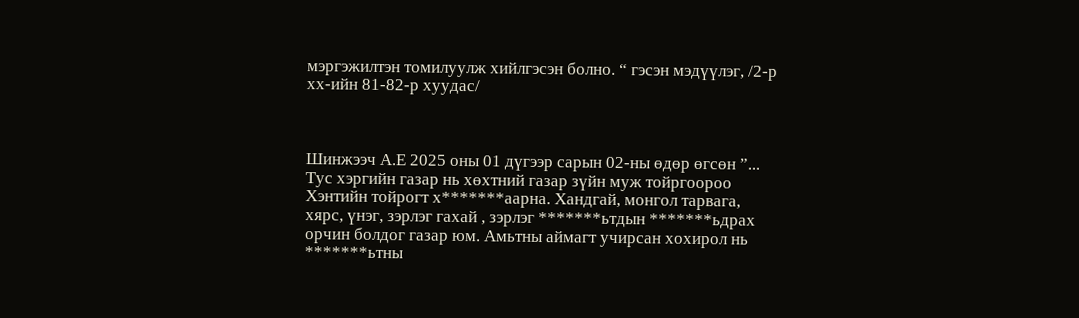мэргэжилтэн томилуулж хийлгэсэн болно. “ гэсэн мэдүүлэг, /2-р хх-ийн 81-82-р хуудас/



Шинжээч А.Е 2025 оны 01 дүгээр сарын 02-ны өдөр өгсөн ”... Тус хэргийн газар нь хөхтний газар зүйн муж тойргоороо Хэнтийн тойрогт х*******аарна. Хандгай, монгол тарвага, хярс, үнэг, зэрлэг гахай , зэрлэг *******ьтдын *******ьдрах орчин болдог газар юм. Амьтны аймагт учирсан хохирол нь *******ьтны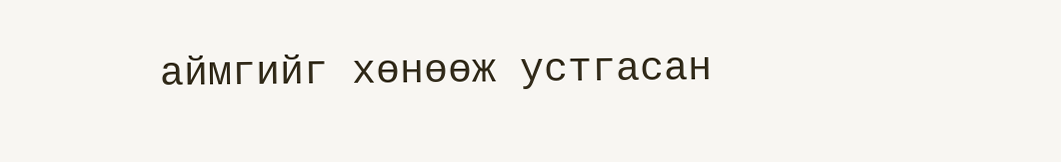аймгийг хөнөөж устгасан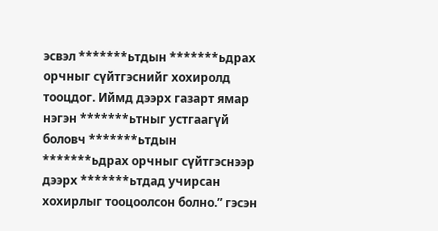эсвэл *******ьтдын *******ьдрах орчныг сүйтгэснийг хохиролд тооцдог. Иймд дээрх газарт ямар нэгэн *******ьтныг устгаагүй боловч *******ьтдын *******ьдрах орчныг сүйтгэснээр дээрх *******ьтдад учирсан хохирлыг тооцоолсон болно.” гэсэн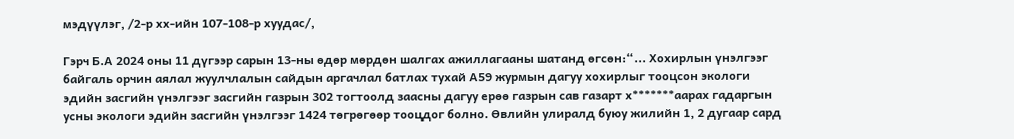мэдүүлэг, /2-р хх-ийн 107-108-р хуудас/,

Гэрч Б.А 2024 оны 11 дүгээр сарын 13-ны өдөр мөрдөн шалгах ажиллагааны шатанд өгсөн:“... Хохирлын үнэлгээг байгаль орчин аялал жуулчлалын сайдын аргачлал батлах тухай А59 журмын дагуу хохирлыг тооцсон экологи эдийн засгийн үнэлгээг засгийн газрын 302 тогтоолд заасны дагуу ерөө газрын сав газарт х*******аарах гадаргын усны экологи эдийн засгийн үнэлгээг 1424 төгрөгөөр тооцдог болно. Өвлийн улиралд буюу жилийн 1, 2 дугаар сард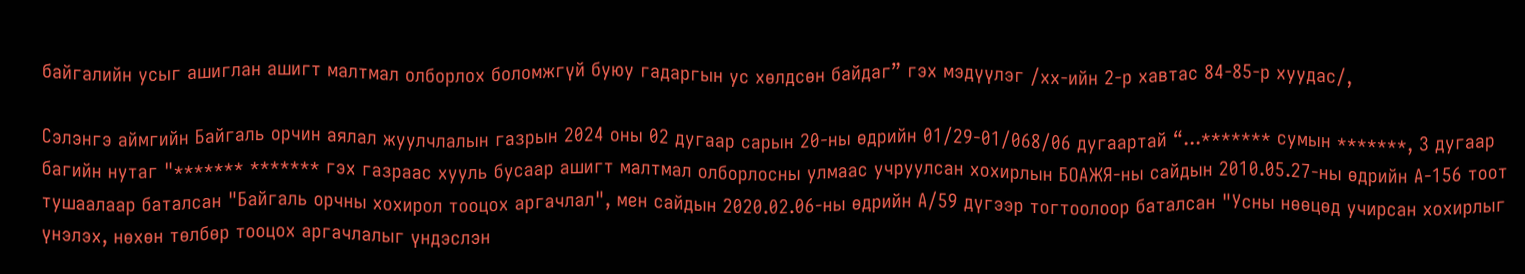байгалийн усыг ашиглан ашигт малтмал олборлох боломжгүй буюу гадаргын ус хөлдсөн байдаг” гэх мэдүүлэг /хх-ийн 2-р хавтас 84-85-р хуудас/,

Сэлэнгэ аймгийн Байгаль орчин аялал жуулчлалын газрын 2024 оны 02 дугаар сарын 20-ны өдрийн 01/29-01/068/06 дугаартай “...******* сумын *******, 3 дугаар багийн нутаг "******* ******* гэх газраас хууль бусаар ашигт малтмал олборлосны улмаас учруулсан хохирлын БОАЖЯ-ны сайдын 2010.05.27-ны өдрийн А-156 тоот тушаалаар баталсан "Байгаль орчны хохирол тооцох аргачлал", мен сайдын 2020.02.06-ны өдрийн А/59 дүгээр тогтоолоор баталсан "Усны нөөцөд учирсан хохирлыг үнэлэх, нөхөн төлбөр тооцох аргачлалыг үндэслэн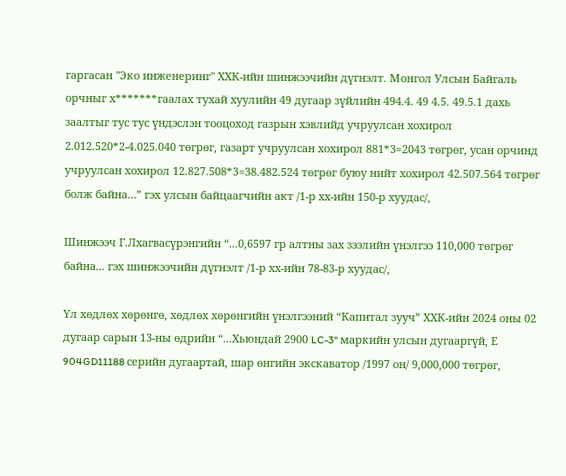гаргасан "Эко инженеринг" ХХК-ийн шинжээчийн дүгнэлт. Монгол Улсын Байгаль орчныг х*******гаалах тухай хуулийн 49 дугаар зүйлийн 494.4. 49 4.5. 49.5.1 дахь заалтыг тус тус үндэслэн тооцоход газрын хэвлийд учруулсан хохирол 2.012.520*2-4.025.040 төгрөг, газарт учруулсан хохирол 881*3=2043 төгрөг, усан орчинд учруулсан хохирол 12.827.508*3=38.482.524 төгрөг буюу нийт хохирол 42.507.564 төгрөг болж байна…” гэх улсын байцаагчийн акт /1-р хх-ийн 150-р хуудас/,

Шинжээч Г.Лхагвасүрэнгийн “...0,6597 гр алтны зах зээлийн үнэлгээ 110,000 төгрөг байна... гэх шинжээчийн дүгнэлт /1-р хх-ийн 78-83-р хуудас/,

Үл хөдлөх хөрөнгө, хөдлөх хөрөнгийн үнэлгээний “Капитал зууч” ХХК-ийн 2024 оны 02 дугаар сарын 13-ны өдрийн “...Хьюндай 2900 LC-3" маркийн улсын дугааргүй, Е 904GD11188 серийн дугаартай, шар өнгийн экскаватор /1997 он/ 9,000,000 төгрөг,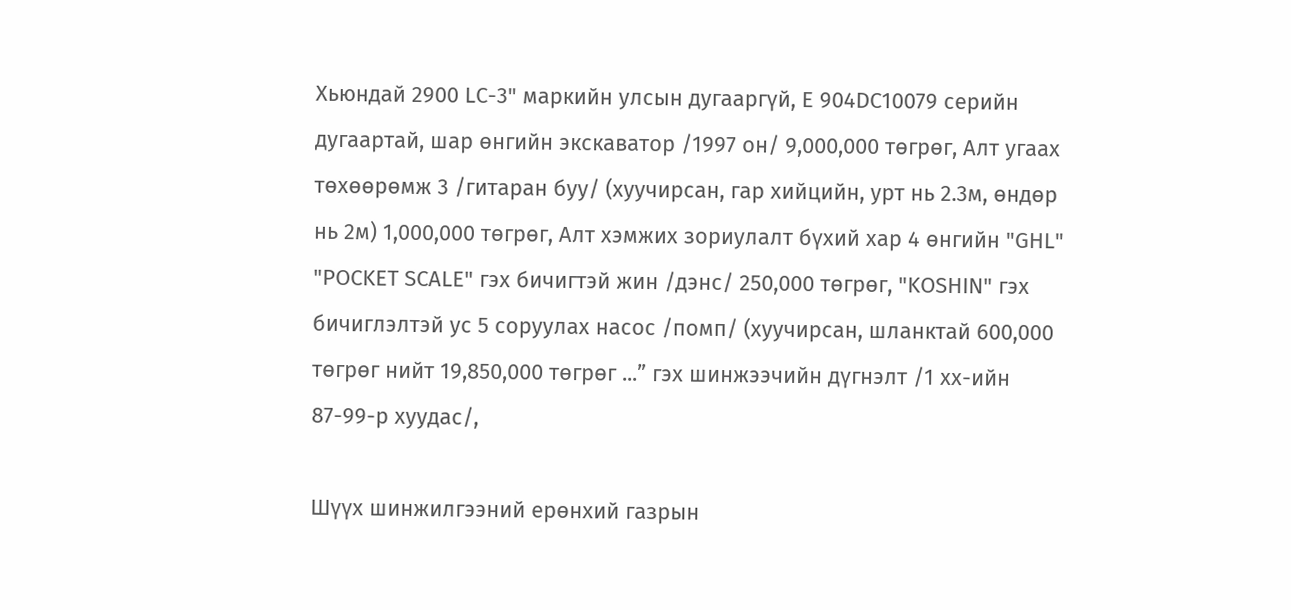Хьюндай 2900 LC-3" маркийн улсын дугааргүй, Е 904DC10079 серийн дугаартай, шар өнгийн экскаватор /1997 он/ 9,000,000 төгрөг, Алт угаах төхөөрөмж 3 /гитаран буу/ (хуучирсан, гар хийцийн, урт нь 2.3м, өндөр нь 2м) 1,000,000 төгрөг, Алт хэмжих зориулалт бүхий хар 4 өнгийн "GHL" "POCKET SCALE" гэх бичигтэй жин /дэнс/ 250,000 төгрөг, "KOSHIN" гэх бичиглэлтэй ус 5 соруулах насос /помп/ (хуучирсан, шланктай 600,000 төгрөг нийт 19,850,000 төгрөг ...” гэх шинжээчийн дүгнэлт /1 хх-ийн 87-99-р хуудас/,

Шүүх шинжилгээний ерөнхий газрын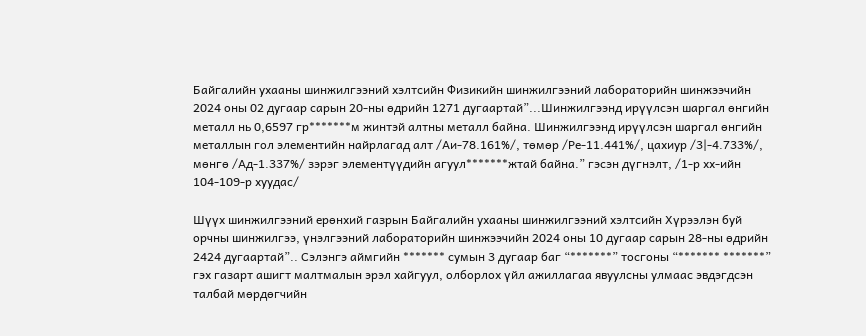Байгалийн ухааны шинжилгээний хэлтсийн Физикийн шинжилгээний лабораторийн шинжээчийн 2024 оны 02 дугаар сарын 20-ны өдрийн 1271 дугаартай”...Шинжилгээнд ирүүлсэн шаргал өнгийн металл нь 0,6597 гр*******м жинтэй алтны металл байна. Шинжилгээнд ирүүлсэн шаргал өнгийн металлын гол элементийн найрлагад алт /Аи-78.161%/, төмөр /Ре-11.441%/, цахиур /3|-4.733%/, мөнгө /Ад-1.337%/ зэрэг элементүүдийн агуул*******жтай байна.” гэсэн дүгнэлт, /1-р хх-ийн 104-109-р хуудас/

Шүүх шинжилгээний ерөнхий газрын Байгалийн ухааны шинжилгээний хэлтсийн Хүрээлэн буй орчны шинжилгээ, үнэлгээний лабораторийн шинжээчийн 2024 оны 10 дугаар сарын 28-ны өдрийн 2424 дугаартай”.. Сэлэнгэ аймгийн ******* сумын 3 дугаар баг “*******” тосгоны “******* *******” гэх газарт ашигт малтмалын эрэл хайгуул, олборлох үйл ажиллагаа явуулсны улмаас эвдэгдсэн талбай мөрдөгчийн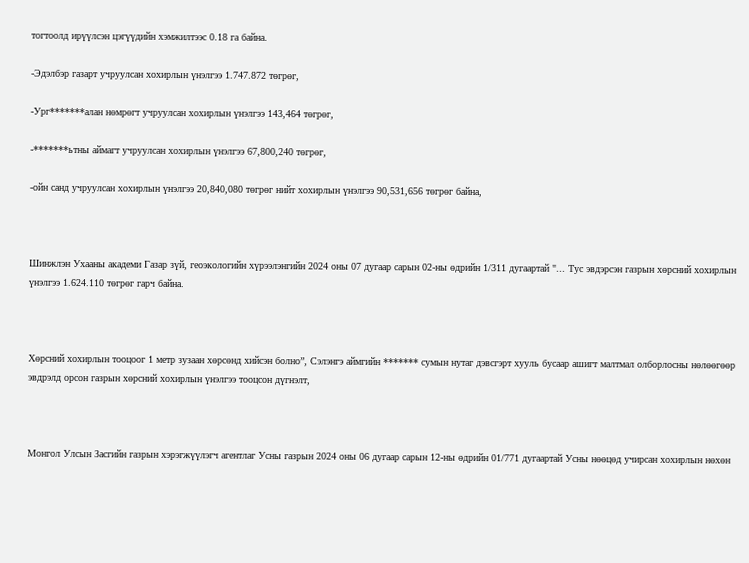тогтоолд ирүүлсэн цэгүүдийн хэмжилтээс 0.18 га байна.

-Эдэлбэр газарт учруулсан хохирлын үнэлгээ 1.747.872 төгрөг,

-Ург*******алан нөмрөгт учруулсан хохирлын үнэлгээ 143,464 төгрөг,

-*******ьтны аймагт учруулсан хохирлын үнэлгээ 67,800,240 төгрөг,

-ойн санд учруулсан хохирлын үнэлгээ 20,840,080 төгрөг нийт хохирлын үнэлгээ 90,531,656 төгрөг байна,



Шинжлэн Ухааны академи Газар зүй, геоэкологийн хүрээлэнгийн 2024 оны 07 дугаар сарын 02-ны өдрийн 1/311 дугаартай "... Тус эвдэрсэн газрын хөрсний хохирлын үнэлгээ 1.624.110 төгрөг гарч байна.



Хөрсний хохирлын тооцоог 1 метр зузаан хөрсөнд хийсэн болно”, Сэлэнгэ аймгийн ******* сумын нутаг дэвсгэрт хууль бусаар ашигт малтмал олборлосны нөлөөгөөр эвдрэлд орсон газрын хөрсний хохирлын үнэлгээ тооцсон дүгнэлт,



Монгол Улсын Засгийн газрын хэрэгжүүлэгч агентлаг Усны газрын 2024 оны 06 дугаар сарын 12-ны өдрийн 01/771 дугаартай Усны нөөцөд учирсан хохирлын нөхөн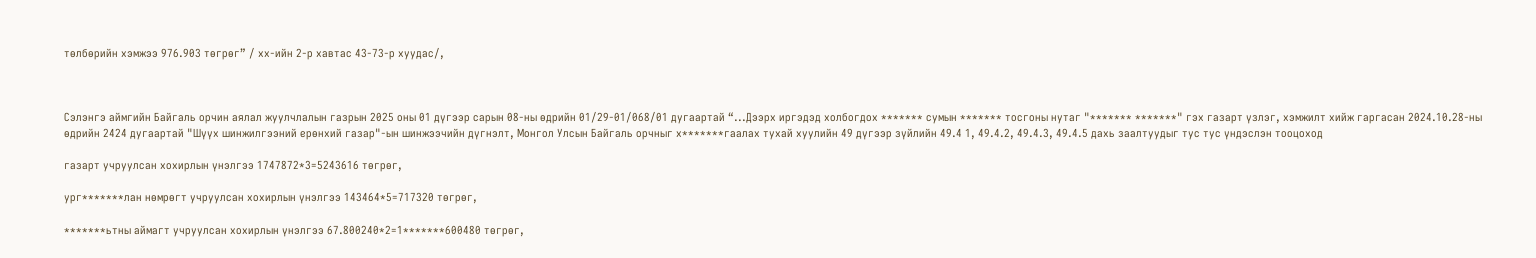төлбөрийн хэмжээ 976.903 төгрөг” / хх-ийн 2-р хавтас 43-73-р хуудас/,



Сэлэнгэ аймгийн Байгаль орчин аялал жуулчлалын газрын 2025 оны 01 дүгээр сарын 08-ны өдрийн 01/29-01/068/01 дугаартай “...Дээрх иргэдэд холбогдох ******* сумын ******* тосгоны нутаг "******* *******" гэх газарт үзлэг, хэмжилт хийж гаргасан 2024.10.28-ны өдрийн 2424 дугаартай "Шүүх шинжилгээний ерөнхий газар"-ын шинжээчийн дүгнэлт, Монгол Улсын Байгаль орчныг х*******гаалах тухай хуулийн 49 дүгээр зүйлийн 49.4 1, 49.4.2, 49.4.3, 49.4.5 дахь заалтуудыг тус тус үндэслэн тооцоход

газарт учруулсан хохирлын үнэлгээ 1747872*3=5243616 төгрөг,

ург*******лан нөмрөгт учруулсан хохирлын үнэлгээ 143464*5=717320 төгрөг,

*******ьтны аймагт учруулсан хохирлын үнэлгээ 67.800240*2=1*******600480 төгрөг,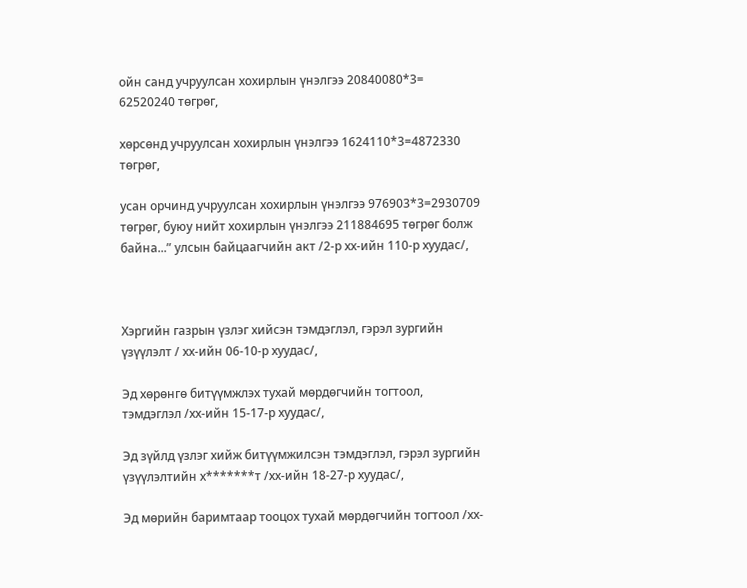ойн санд учруулсан хохирлын үнэлгээ 20840080*3= 62520240 төгрөг,

хөрсөнд учруулсан хохирлын үнэлгээ 1624110*3=4872330 төгрөг,

усан орчинд учруулсан хохирлын үнэлгээ 976903*3=2930709 төгрөг, буюу нийт хохирлын үнэлгээ 211884695 төгрөг болж байна...” улсын байцаагчийн акт /2-р хх-ийн 110-р хуудас/,



Хэргийн газрын үзлэг хийсэн тэмдэглэл, гэрэл зургийн үзүүлэлт / хх-ийн 06-10-р хуудас/,

Эд хөрөнгө битүүмжлэх тухай мөрдөгчийн тогтоол, тэмдэглэл /хх-ийн 15-17-р хуудас/,

Эд зүйлд үзлэг хийж битүүмжилсэн тэмдэглэл, гэрэл зургийн үзүүлэлтийн х*******т /хх-ийн 18-27-р хуудас/,

Эд мөрийн баримтаар тооцох тухай мөрдөгчийн тогтоол /хх-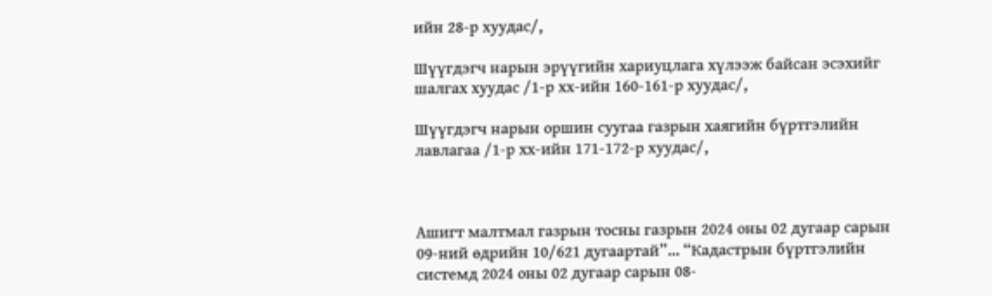ийн 28-р хуудас/,

Шүүгдэгч нарын эрүүгийн хариуцлага хүлээж байсан эсэхийг шалгах хуудас /1-р хх-ийн 160-161-р хуудас/,

Шүүгдэгч нарын оршин суугаа газрын хаягийн бүртгэлийн лавлагаа /1-р хх-ийн 171-172-р хуудас/,



Ашигт малтмал газрын тосны газрын 2024 оны 02 дугаар сарын 09-ний өдрийн 10/621 дугаартай”... “Кадастрын бүртгэлийн системд 2024 оны 02 дугаар сарын 08-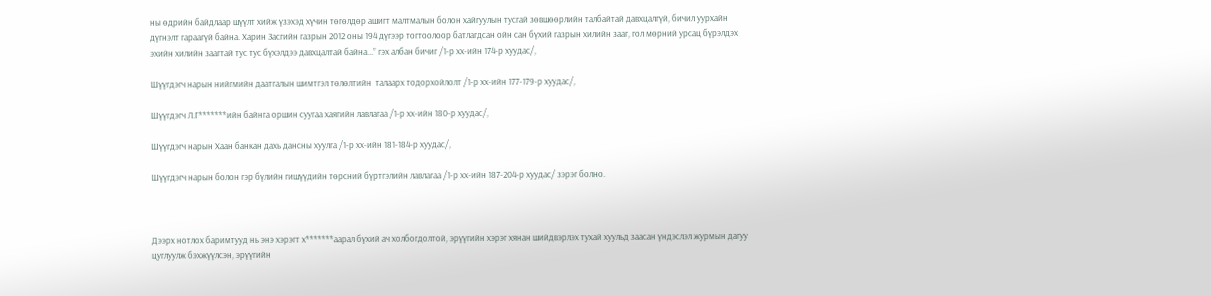ны өдрийн байдлаар шүүлт хийж үзэхэд хүчин төгөлдөр ашигт малтмалын болон хайгуулын тусгай зөвшөөрлийн талбайтай давхцалгүй, бичил уурхайн дүгнэлт гараагүй байна. Харин Засгийн газрын 2012 оны 194 дүгээр тогтоолоор батлагдсан ойн сан бүхий газрын хилийн зааг, гол мөрний урсац бүрэлдэх эхийн хилийн заагтай тус тус бүхэлдээ давхцалтай байна...” гэх албан бичиг /1-р хх-ийн 174-р хуудас/,

Шүүгдэгч нарын нийгмийн даатгалын шимтгэл төлөлтийн  талаарх тодорхойлолт /1-р хх-ийн 177-179-р хуудас/,

Шүүгдэгч Л.Г*******ийн байнга оршин суугаа хаягийн лавлагаа /1-р хх-ийн 180-р хуудас/,

Шүүгдэгч нарын Хаан банкан дахь дансны хуулга /1-р хх-ийн 181-184-р хуудас/,

Шүүгдэгч нарын болон гэр бүлийн гишүүдийн төрсний бүртгэлийн лавлагаа /1-р хх-ийн 187-204-р хуудас/ зэрэг болно.



Дээрх нотлох баримтууд нь энэ хэрэгт х*******аарал бүхий ач холбогдолтой, эрүүгийн хэрэг хянан шийдвэрлэх тухай хуульд заасан үндэслэл журмын дагуу цуглуулж бэхжүүлсэн, эрүүгийн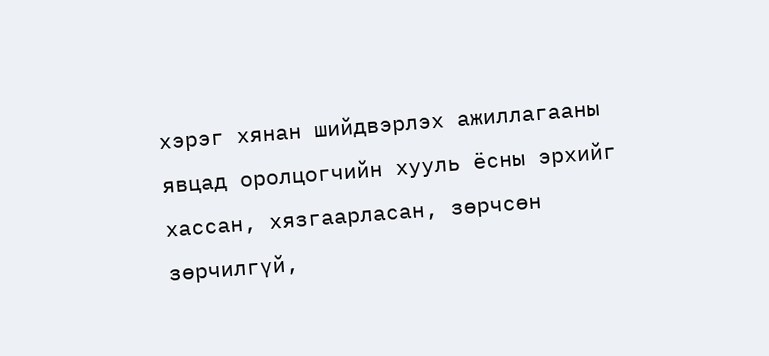хэрэг хянан шийдвэрлэх ажиллагааны явцад оролцогчийн хууль ёсны эрхийг хассан, хязгаарласан, зөрчсөн зөрчилгүй,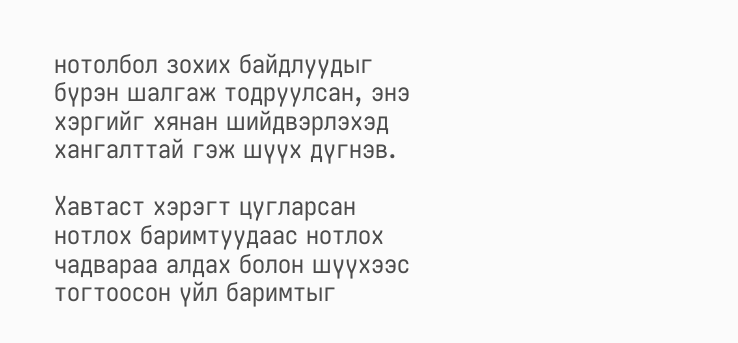нотолбол зохих байдлуудыг бүрэн шалгаж тодруулсан, энэ хэргийг хянан шийдвэрлэхэд хангалттай гэж шүүх дүгнэв.

Хавтаст хэрэгт цугларсан нотлох баримтуудаас нотлох чадвараа алдах болон шүүхээс тогтоосон үйл баримтыг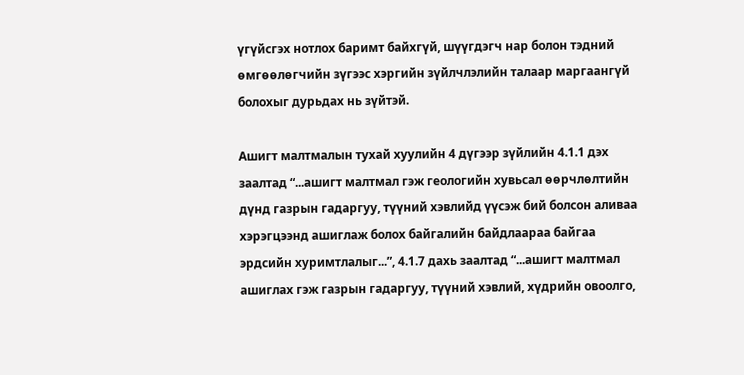үгүйсгэх нотлох баримт байхгүй, шүүгдэгч нар болон тэдний өмгөөлөгчийн зүгээс хэргийн зүйлчлэлийн талаар маргаангүй болохыг дурьдах нь зүйтэй.

Ашигт малтмалын тухай хуулийн 4 дүгээр зүйлийн 4.1.1 дэх заалтад “...ашигт малтмал гэж геологийн хувьсал өөрчлөлтийн дүнд газрын гадаргуу, түүний хэвлийд үүсэж бий болсон аливаа хэрэгцээнд ашиглаж болох байгалийн байдлаараа байгаа эрдсийн хуримтлалыг...”, 4.1.7 дахь заалтад “...ашигт малтмал ашиглах гэж газрын гадаргуу, түүний хэвлий, хүдрийн овоолго,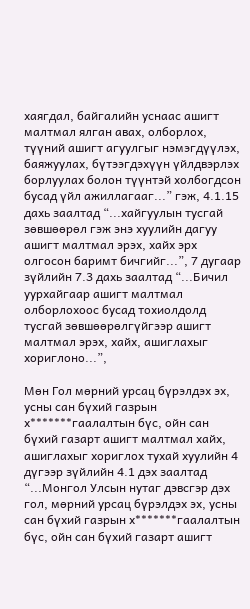хаягдал, байгалийн уснаас ашигт малтмал ялган авах, олборлох, түүний ашигт агуулгыг нэмэгдүүлэх, баяжуулах, бүтээгдэхүүн үйлдвэрлэх борлуулах болон түүнтэй холбогдсон бусад үйл ажиллагааг...” гэж, 4.1.15 дахь заалтад “...хайгуулын тусгай зөвшөөрөл гэж энэ хуулийн дагуу ашигт малтмал эрэх, хайх эрх олгосон баримт бичгийг...”, 7 дугаар зүйлийн 7.3 дахь заалтад “...Бичил уурхайгаар ашигт малтмал олборлохоос бусад тохиолдолд тусгай зөвшөөрөлгүйгээр ашигт малтмал эрэх, хайх, ашиглахыг хориглоно...”,

Мөн Гол мөрний урсац бүрэлдэх эх, усны сан бүхий газрын х*******гаалалтын бүс, ойн сан бүхий газарт ашигт малтмал хайх, ашиглахыг хориглох тухай хуулийн 4 дүгээр зүйлийн 4.1 дэх заалтад “...Монгол Улсын нутаг дэвсгэр дэх гол, мөрний урсац бүрэлдэх эх, усны сан бүхий газрын х*******гаалалтын бүс, ойн сан бүхий газарт ашигт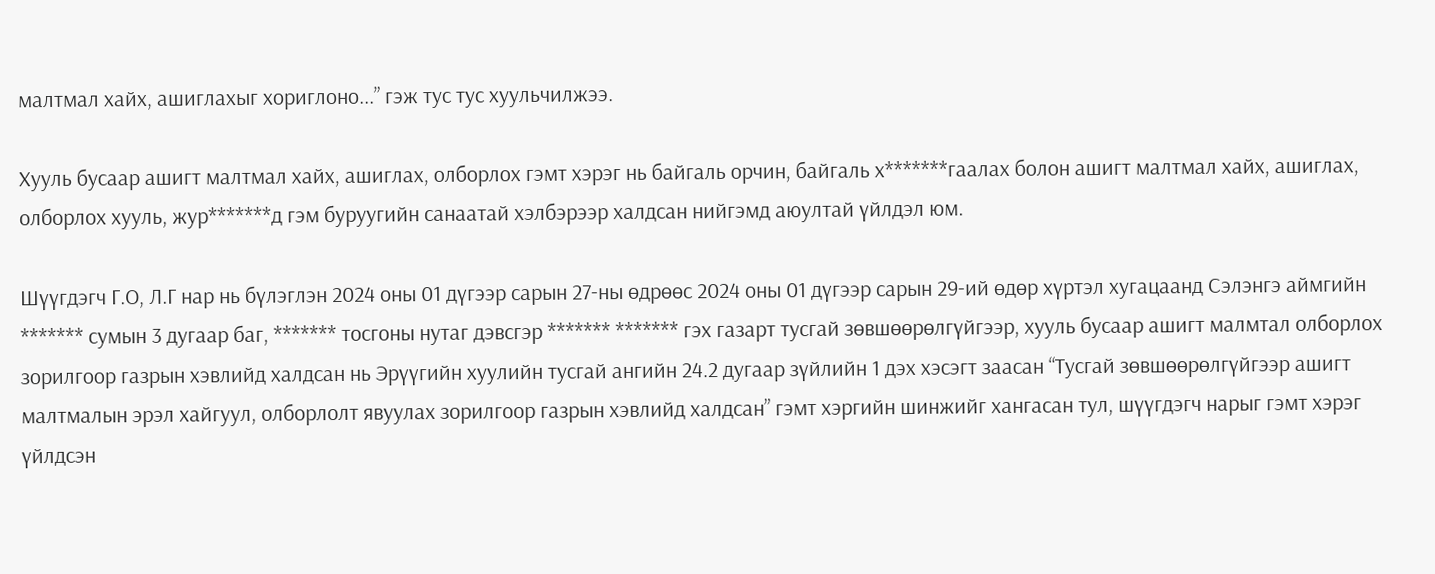малтмал хайх, ашиглахыг хориглоно...” гэж тус тус хуульчилжээ.

Хууль бусаар ашигт малтмал хайх, ашиглах, олборлох гэмт хэрэг нь байгаль орчин, байгаль х*******гаалах болон ашигт малтмал хайх, ашиглах, олборлох хууль, жур*******д гэм буруугийн санаатай хэлбэрээр халдсан нийгэмд аюултай үйлдэл юм.

Шүүгдэгч Г.О, Л.Г нар нь бүлэглэн 2024 оны 01 дүгээр сарын 27-ны өдрөөс 2024 оны 01 дүгээр сарын 29-ий өдөр хүртэл хугацаанд Сэлэнгэ аймгийн ******* сумын 3 дугаар баг, ******* тосгоны нутаг дэвсгэр ******* ******* гэх газарт тусгай зөвшөөрөлгүйгээр, хууль бусаар ашигт малмтал олборлох зорилгоор газрын хэвлийд халдсан нь Эрүүгийн хуулийн тусгай ангийн 24.2 дугаар зүйлийн 1 дэх хэсэгт заасан “Тусгай зөвшөөрөлгүйгээр ашигт малтмалын эрэл хайгуул, олборлолт явуулах зорилгоор газрын хэвлийд халдсан” гэмт хэргийн шинжийг хангасан тул, шүүгдэгч нарыг гэмт хэрэг үйлдсэн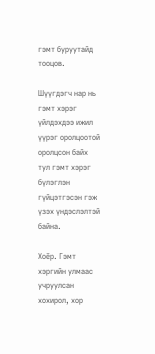гэмт буруутайд тооцов.

Шүүгдэгч нар нь гэмт хэрэг үйлдэхдээ ижил үүрэг оролцоотой оролцсон байх тул гэмт хэрэг бүлэглэн гүйцэтгэсэн гэж үзэх үндэслэлтэй байна.

Хоёр. Гэмт хэргийн улмаас учруулсан хохирол, хор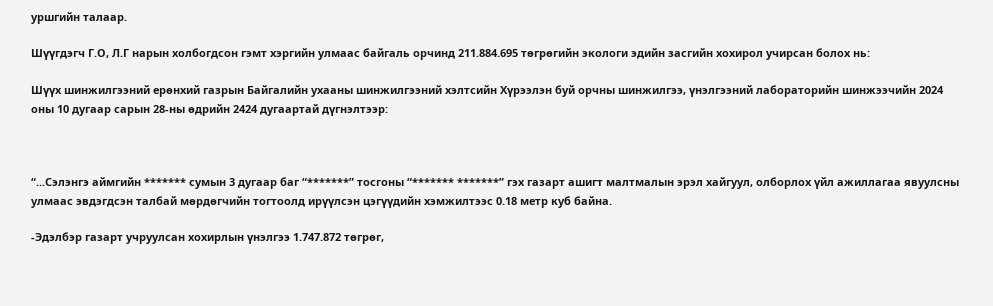уршгийн талаар.

Шүүгдэгч Г.О, Л.Г нарын холбогдсон гэмт хэргийн улмаас байгаль орчинд 211.884.695 төгрөгийн экологи эдийн засгийн хохирол учирсан болох нь:

Шүүх шинжилгээний ерөнхий газрын Байгалийн ухааны шинжилгээний хэлтсийн Хүрээлэн буй орчны шинжилгээ, үнэлгээний лабораторийн шинжээчийн 2024 оны 10 дугаар сарын 28-ны өдрийн 2424 дугаартай дүгнэлтээр:



“...Сэлэнгэ аймгийн ******* сумын 3 дугаар баг “*******” тосгоны “******* *******” гэх газарт ашигт малтмалын эрэл хайгуул, олборлох үйл ажиллагаа явуулсны улмаас эвдэгдсэн талбай мөрдөгчийн тогтоолд ирүүлсэн цэгүүдийн хэмжилтээс 0.18 метр куб байна.

-Эдэлбэр газарт учруулсан хохирлын үнэлгээ 1.747.872 төгрөг,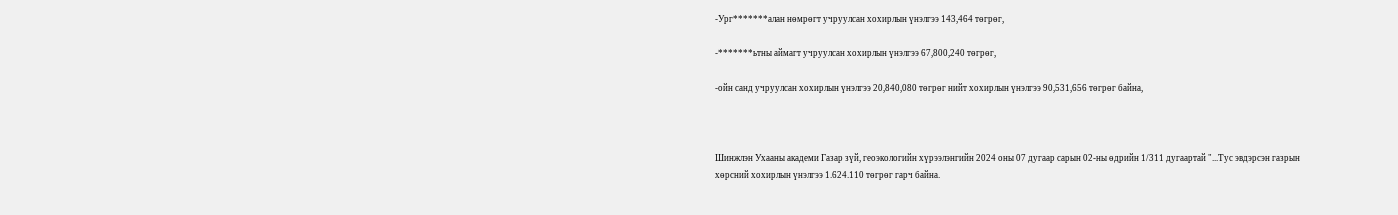-Ург*******алан нөмрөгт учруулсан хохирлын үнэлгээ 143,464 төгрөг,

-*******ьтны аймагт учруулсан хохирлын үнэлгээ 67,800,240 төгрөг,

-ойн санд учруулсан хохирлын үнэлгээ 20,840,080 төгрөг нийт хохирлын үнэлгээ 90,531,656 төгрөг байна,



Шинжлэн Ухааны академи Газар зүй, геоэкологийн хүрээлэнгийн 2024 оны 07 дугаар сарын 02-ны өдрийн 1/311 дугаартай "...Тус эвдэрсэн газрын хөрсний хохирлын үнэлгээ 1.624.110 төгрөг гарч байна.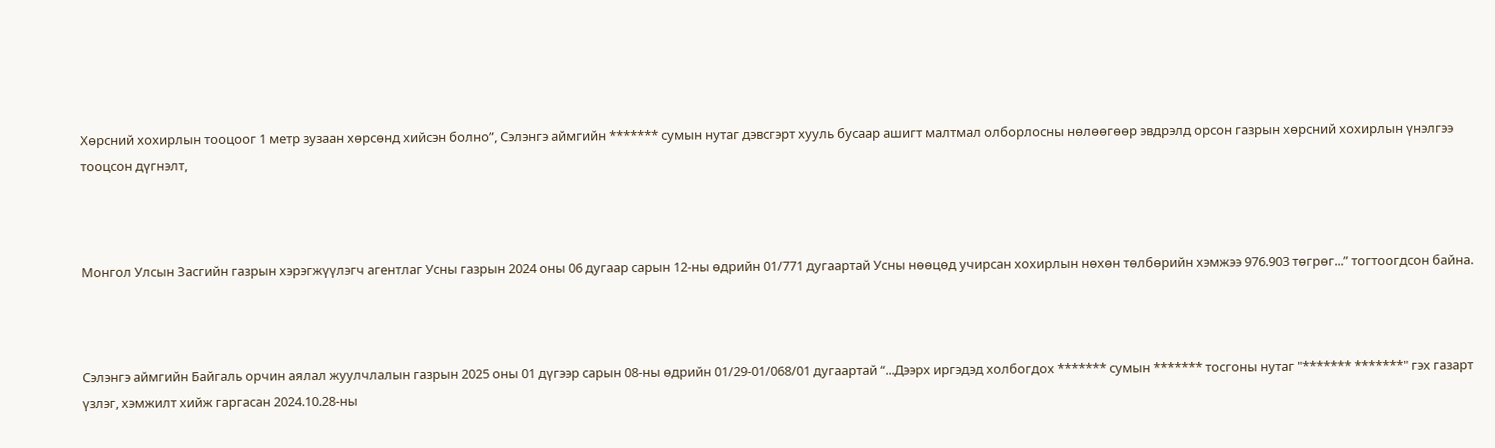Хөрсний хохирлын тооцоог 1 метр зузаан хөрсөнд хийсэн болно”, Сэлэнгэ аймгийн ******* сумын нутаг дэвсгэрт хууль бусаар ашигт малтмал олборлосны нөлөөгөөр эвдрэлд орсон газрын хөрсний хохирлын үнэлгээ тооцсон дүгнэлт,



Монгол Улсын Засгийн газрын хэрэгжүүлэгч агентлаг Усны газрын 2024 оны 06 дугаар сарын 12-ны өдрийн 01/771 дугаартай Усны нөөцөд учирсан хохирлын нөхөн төлбөрийн хэмжээ 976.903 төгрөг...” тогтоогдсон байна.



Сэлэнгэ аймгийн Байгаль орчин аялал жуулчлалын газрын 2025 оны 01 дүгээр сарын 08-ны өдрийн 01/29-01/068/01 дугаартай “...Дээрх иргэдэд холбогдох ******* сумын ******* тосгоны нутаг "******* *******" гэх газарт үзлэг, хэмжилт хийж гаргасан 2024.10.28-ны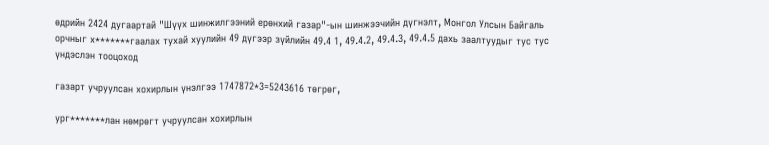өдрийн 2424 дугаартай "Шүүх шинжилгээний ерөнхий газар"-ын шинжээчийн дүгнэлт, Монгол Улсын Байгаль орчныг х*******гаалах тухай хуулийн 49 дүгээр зүйлийн 49.4 1, 49.4.2, 49.4.3, 49.4.5 дахь заалтуудыг тус тус үндэслэн тооцоход

газарт учруулсан хохирлын үнэлгээ 1747872*3=5243616 төгрөг,

ург*******лан нөмрөгт учруулсан хохирлын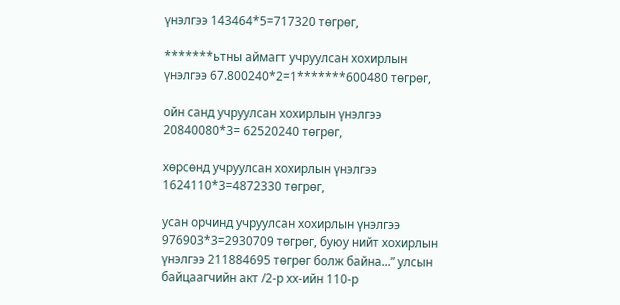үнэлгээ 143464*5=717320 төгрөг,

*******ьтны аймагт учруулсан хохирлын үнэлгээ 67.800240*2=1*******600480 төгрөг,

ойн санд учруулсан хохирлын үнэлгээ 20840080*3= 62520240 төгрөг,

хөрсөнд учруулсан хохирлын үнэлгээ 1624110*3=4872330 төгрөг,

усан орчинд учруулсан хохирлын үнэлгээ 976903*3=2930709 төгрөг, буюу нийт хохирлын үнэлгээ 211884695 төгрөг болж байна...” улсын байцаагчийн акт /2-р хх-ийн 110-р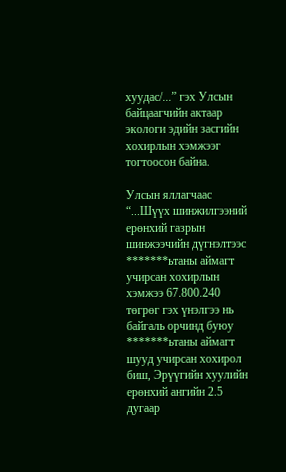хуудас/...” гэх Улсын байцаагчийн актаар экологи эдийн засгийн хохирлын хэмжээг тогтоосон байна.

Улсын яллагчаас “...Шүүх шинжилгээний ерөнхий газрын шинжээчийн дүгнэлтээс *******ьтаны аймагт учирсан хохирлын хэмжээ 67.800.240 төгрөг гэх үнэлгээ нь байгаль орчинд буюу *******ьтаны аймагт шууд учирсан хохирол биш, Эрүүгийн хуулийн ерөнхий ангийн 2.5 дугаар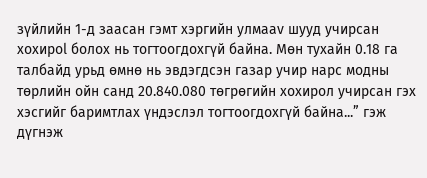зүйлийн 1-д заасан гэмт хэргийн улмааv шууд учирсан хохироl болох нь тогтоогдохгүй байна. Мөн тухайн 0.18 га талбайд урьд өмнө нь эвдэгдсэн газар учир нарс модны төрлийн ойн санд 20.840.080 төгрөгийн хохирол учирсан гэх хэсгийг баримтлах үндэслэл тогтоогдохгүй байна...” гэж дүгнэж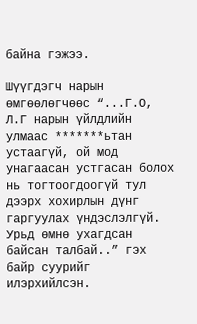байна гэжээ.

Шүүгдэгч нарын өмгөөлөгчөөс “...Г.О, Л.Г нарын үйлдлийн улмаас *******ьтан устаагүй, ой мод унагаасан устгасан болох нь тогтоогдоогүй тул дээрх хохирлын дүнг гаргуулах үндэслэлгүй. Урьд өмнө ухагдсан байсан талбай..” гэх байр суурийг илэрхийлсэн.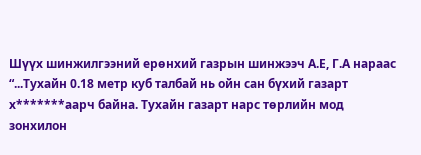Шүүх шинжилгээний ерөнхий газрын шинжээч А.Е, Г.А нараас “...Тухайн 0.18 метр куб талбай нь ойн сан бүхий газарт х*******аарч байна. Тухайн газарт нарс төрлийн мод зонхилон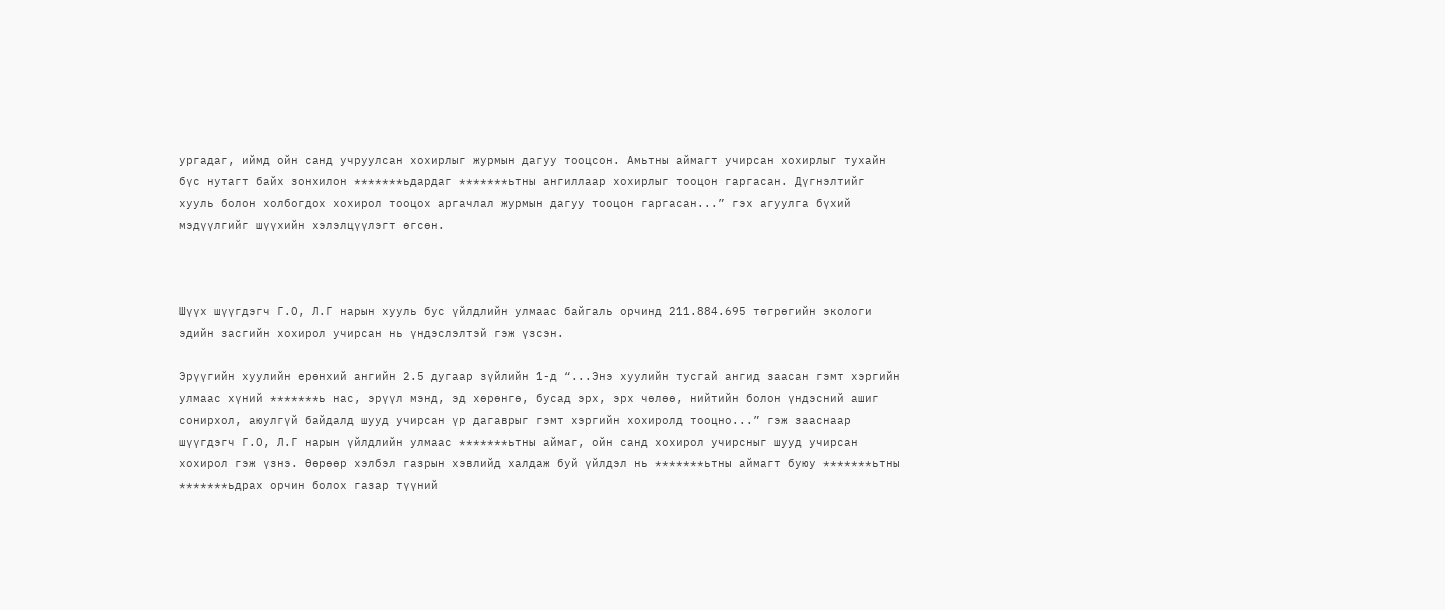ургадаг, иймд ойн санд учруулсан хохирлыг журмын дагуу тооцсон. Амьтны аймагт учирсан хохирлыг тухайн бүс нутагт байх зонхилон *******ьдардаг *******ьтны ангиллаар хохирлыг тооцон гаргасан. Дүгнэлтийг хууль болон холбогдох хохирол тооцох аргачлал журмын дагуу тооцон гаргасан...” гэх агуулга бүхий мэдүүлгийг шүүхийн хэлэлцүүлэгт өгсөн.



Шүүх шүүгдэгч Г.О, Л.Г нарын хууль бус үйлдлийн улмаас байгаль орчинд 211.884.695 төгрөгийн экологи эдийн засгийн хохирол учирсан нь үндэслэлтэй гэж үзсэн.

Эрүүгийн хуулийн ерөнхий ангийн 2.5 дугаар зүйлийн 1-д “...Энэ хуулийн тусгай ангид заасан гэмт хэргийн улмаас хүний *******ь нас, эрүүл мэнд, эд хөрөнгө, бусад эрх, эрх чөлөө, нийтийн болон үндэсний ашиг сонирхол, аюулгүй байдалд шууд учирсан үр дагаврыг гэмт хэргийн хохиролд тооцно...” гэж зааснаар шүүгдэгч Г.О, Л.Г нарын үйлдлийн улмаас *******ьтны аймаг, ойн санд хохирол учирсныг шууд учирсан хохирол гэж үзнэ. Өөрөөр хэлбэл газрын хэвлийд халдаж буй үйлдэл нь *******ьтны аймагт буюу *******ьтны *******ьдрах орчин болох газар түүний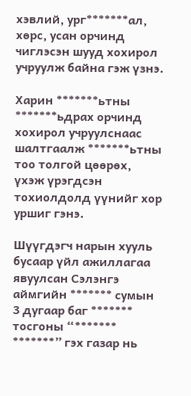хэвлий, ург*******ал, хөрс, усан орчинд чиглэсэн шууд хохирол учруулж байна гэж үзнэ.

Харин *******ьтны *******ьдрах орчинд хохирол учруулснаас шалтгаалж *******ьтны тоо толгой цөөрөх, үхэж үрэгдсэн тохиолдолд үүнийг хор уршиг гэнэ.

Шүүгдэгч нарын хууль бусаар үйл ажиллагаа явуулсан Сэлэнгэ аймгийн ******* сумын 3 дугаар баг ******* тосгоны “******* *******” гэх газар нь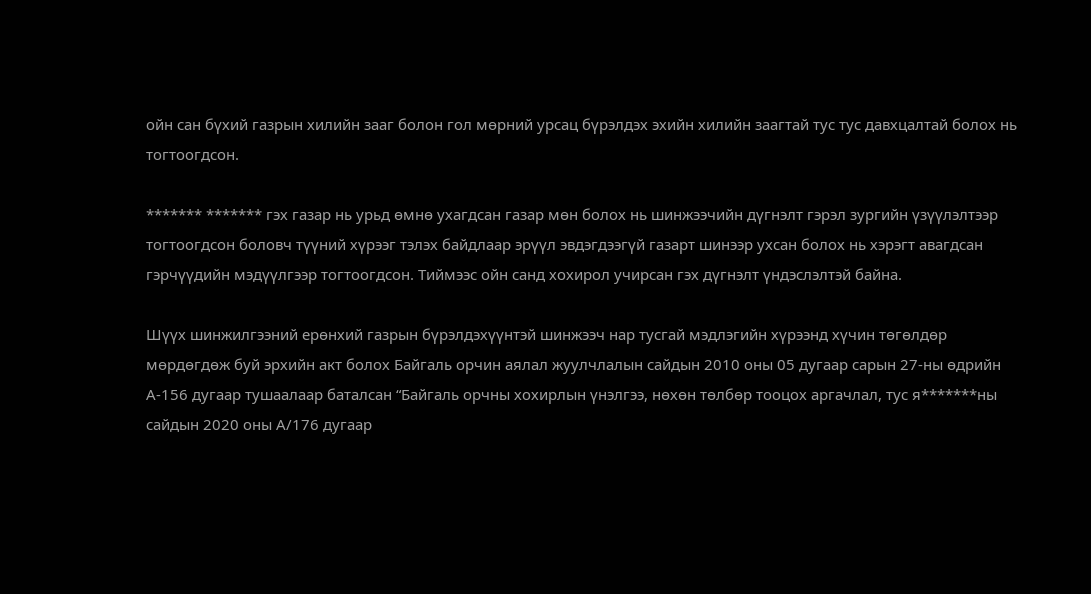ойн сан бүхий газрын хилийн зааг болон гол мөрний урсац бүрэлдэх эхийн хилийн заагтай тус тус давхцалтай болох нь тогтоогдсон.

******* ******* гэх газар нь урьд өмнө ухагдсан газар мөн болох нь шинжээчийн дүгнэлт гэрэл зургийн үзүүлэлтээр тогтоогдсон боловч түүний хүрээг тэлэх байдлаар эрүүл эвдэгдээгүй газарт шинээр ухсан болох нь хэрэгт авагдсан гэрчүүдийн мэдүүлгээр тогтоогдсон. Тиймээс ойн санд хохирол учирсан гэх дүгнэлт үндэслэлтэй байна.

Шүүх шинжилгээний ерөнхий газрын бүрэлдэхүүнтэй шинжээч нар тусгай мэдлэгийн хүрээнд хүчин төгөлдөр мөрдөгдөж буй эрхийн акт болох Байгаль орчин аялал жуулчлалын сайдын 2010 оны 05 дугаар сарын 27-ны өдрийн А-156 дугаар тушаалаар баталсан “Байгаль орчны хохирлын үнэлгээ, нөхөн төлбөр тооцох аргачлал, тус я*******ны сайдын 2020 оны А/176 дугаар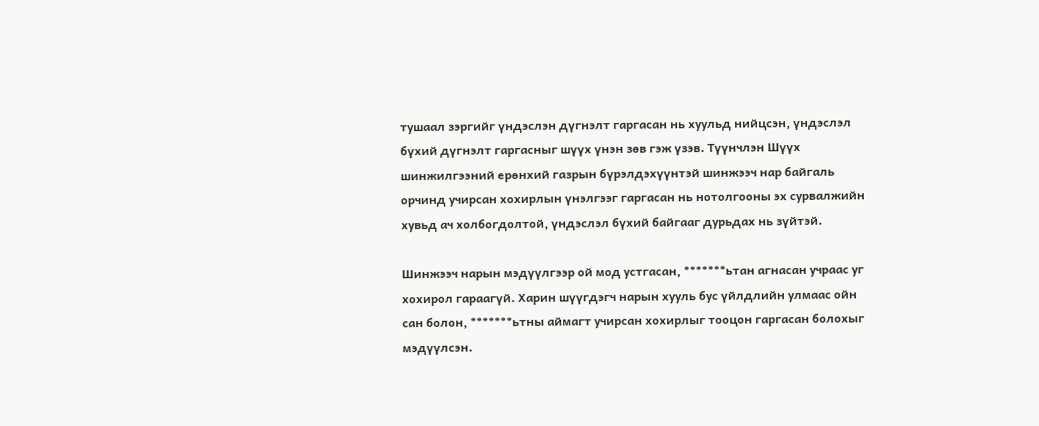тушаал зэргийг үндэслэн дүгнэлт гаргасан нь хуульд нийцсэн, үндэслэл бүхий дүгнэлт гаргасныг шүүх үнэн зөв гэж үзэв. Түүнчлэн Шүүх шинжилгээний ерөнхий газрын бүрэлдэхүүнтэй шинжээч нар байгаль орчинд учирсан хохирлын үнэлгээг гаргасан нь нотолгооны эх сурвалжийн хувьд ач холбогдолтой, үндэслэл бүхий байгааг дурьдах нь зүйтэй.

Шинжээч нарын мэдүүлгээр ой мод устгасан, *******ьтан агнасан учраас уг хохирол гараагүй. Харин шүүгдэгч нарын хууль бус үйлдлийн улмаас ойн сан болон, *******ьтны аймагт учирсан хохирлыг тооцон гаргасан болохыг мэдүүлсэн.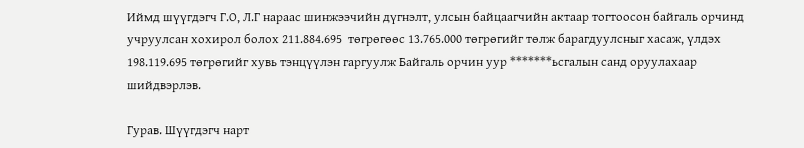Иймд шүүгдэгч Г.О, Л.Г нараас шинжээчийн дүгнэлт, улсын байцаагчийн актаар тогтоосон байгаль орчинд учруулсан хохирол болох 211.884.695  төгрөгөөс 13.765.000 төгрөгийг төлж барагдуулсныг хасаж, үлдэх 198.119.695 төгрөгийг хувь тэнцүүлэн гаргуулж Байгаль орчин уур *******ьсгалын санд оруулахаар шийдвэрлэв.

Гурав. Шүүгдэгч нарт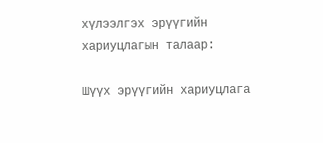хүлээлгэх эрүүгийн хариуцлагын талаар:

Шүүх эрүүгийн хариуцлага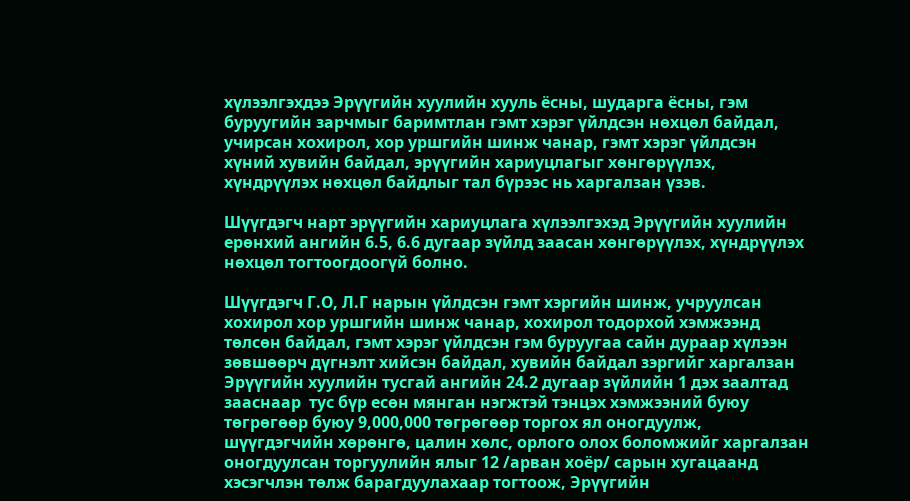хүлээлгэхдээ Эрүүгийн хуулийн хууль ёсны, шударга ёсны, гэм буруугийн зарчмыг баримтлан гэмт хэрэг үйлдсэн нөхцөл байдал, учирсан хохирол, хор уршгийн шинж чанар, гэмт хэрэг үйлдсэн хүний хувийн байдал, эрүүгийн хариуцлагыг хөнгөрүүлэх, хүндрүүлэх нөхцөл байдлыг тал бүрээс нь харгалзан үзэв.

Шүүгдэгч нарт эрүүгийн хариуцлага хүлээлгэхэд Эрүүгийн хуулийн ерөнхий ангийн 6.5, 6.6 дугаар зүйлд заасан хөнгөрүүлэх, хүндрүүлэх нөхцөл тогтоогдоогүй болно.

Шүүгдэгч Г.О, Л.Г нарын үйлдсэн гэмт хэргийн шинж, учруулсан хохирол хор уршгийн шинж чанар, хохирол тодорхой хэмжээнд төлсөн байдал, гэмт хэрэг үйлдсэн гэм буруугаа сайн дураар хүлээн зөвшөөрч дүгнэлт хийсэн байдал, хувийн байдал зэргийг харгалзан Эрүүгийн хуулийн тусгай ангийн 24.2 дугаар зүйлийн 1 дэх заалтад зааснаар  тус бүр есөн мянган нэгжтэй тэнцэх хэмжээний буюу төгрөгөөр буюу 9,000,000 төгрөгөөр торгох ял оногдуулж, шүүгдэгчийн хөрөнгө, цалин хөлс, орлого олох боломжийг харгалзан оногдуулсан торгуулийн ялыг 12 /арван хоёр/ сарын хугацаанд хэсэгчлэн төлж барагдуулахаар тогтоож, Эрүүгийн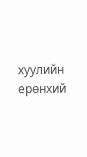хуулийн ерөнхий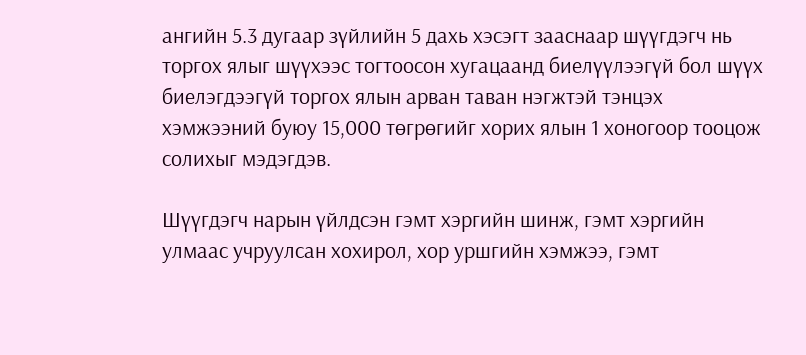ангийн 5.3 дугаар зүйлийн 5 дахь хэсэгт зааснаар шүүгдэгч нь торгох ялыг шүүхээс тогтоосон хугацаанд биелүүлээгүй бол шүүх биелэгдээгүй торгох ялын арван таван нэгжтэй тэнцэх хэмжээний буюу 15,000 төгрөгийг хорих ялын 1 хоногоор тооцож солихыг мэдэгдэв.

Шүүгдэгч нарын үйлдсэн гэмт хэргийн шинж, гэмт хэргийн улмаас учруулсан хохирол, хор уршгийн хэмжээ, гэмт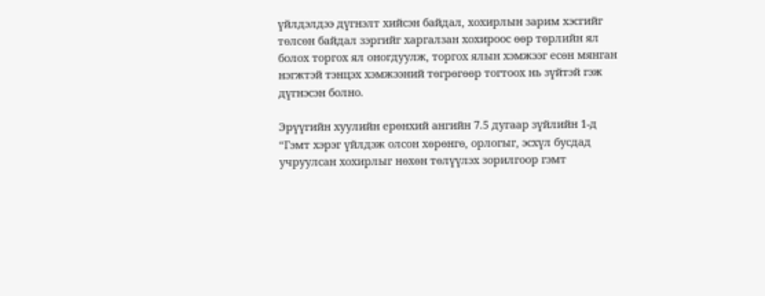үйлдэлдээ дүгнэлт хийсэн байдал, хохирлын зарим хэсгийг төлсөн байдал зэргийг харгалзан хохироос өөр төрлийн ял болох торгох ял оногдуулж, торгох ялын хэмжээг есөн мянган нэгжтэй тэнцэх хэмжээний төгрөгөөр тогтоох нь зүйтэй гэж дүгнэсэн болно.

Эрүүгийн хуулийн ерөнхий ангийн 7.5 дугаар зүйлийн 1-д “Гэмт хэрэг үйлдэж олсон хөрөнгө, орлогыг, эсхүл бусдад учруулсан хохирлыг нөхөн төлүүлэх зорилгоор гэмт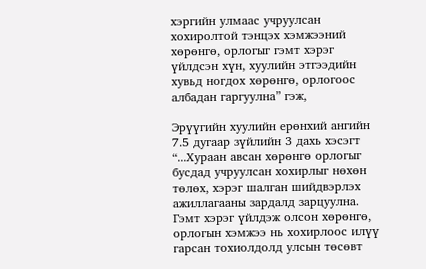хэргийн улмаас учруулсан хохиролтой тэнцэх хэмжээний хөрөнгө, орлогыг гэмт хэрэг үйлдсэн хүн, хуулийн этгээдийн хувьд ногдох хөрөнгө, орлогоос албадан гаргуулна” гэж,

Эрүүгийн хуулийн ерөнхий ангийн 7.5 дугаар зүйлийн 3 дахь хэсэгт “...Хураан авсан хөрөнгө орлогыг бусдад учруулсан хохирлыг нөхөн төлөх, хэрэг шалган шийдвэрлэх ажиллагааны зардалд зарцуулна. Гэмт хэрэг үйлдэж олсон хөрөнгө, орлогын хэмжээ нь хохирлоос илүү гарсан тохиолдолд улсын төсөвт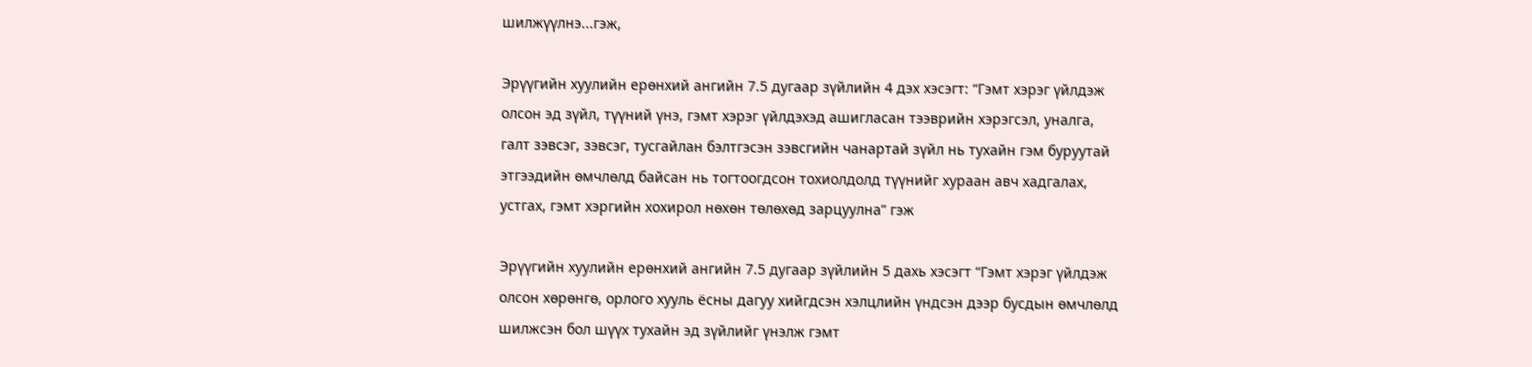шилжүүлнэ...гэж,

Эрүүгийн хуулийн ерөнхий ангийн 7.5 дугаар зүйлийн 4 дэх хэсэгт: “Гэмт хэрэг үйлдэж олсон эд зүйл, түүний үнэ, гэмт хэрэг үйлдэхэд ашигласан тээврийн хэрэгсэл, уналга, галт зэвсэг, зэвсэг, тусгайлан бэлтгэсэн зэвсгийн чанартай зүйл нь тухайн гэм буруутай этгээдийн өмчлөлд байсан нь тогтоогдсон тохиолдолд түүнийг хураан авч хадгалах, устгах, гэмт хэргийн хохирол нөхөн төлөхөд зарцуулна” гэж

Эрүүгийн хуулийн ерөнхий ангийн 7.5 дугаар зүйлийн 5 дахь хэсэгт “Гэмт хэрэг үйлдэж олсон хөрөнгө, орлого хууль ёсны дагуу хийгдсэн хэлцлийн үндсэн дээр бусдын өмчлөлд шилжсэн бол шүүх тухайн эд зүйлийг үнэлж гэмт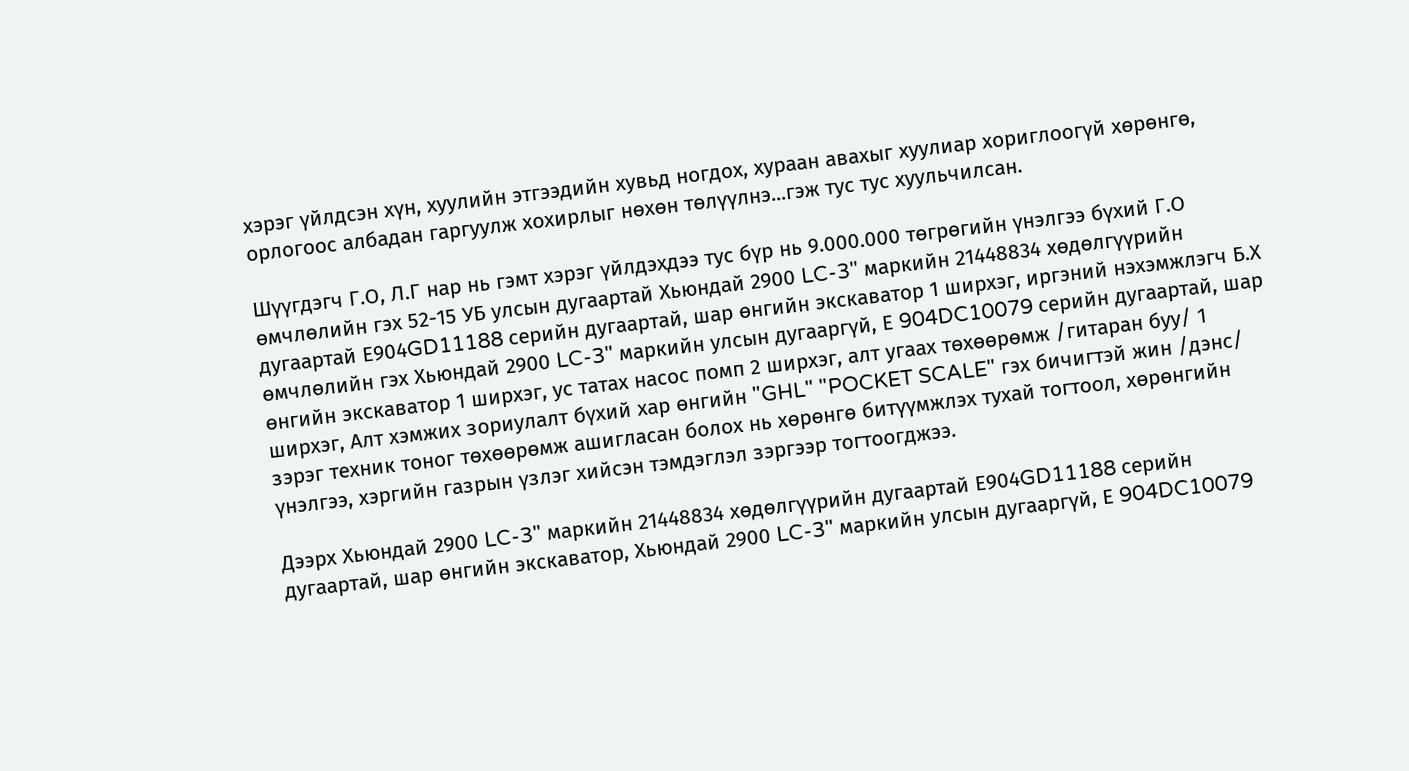хэрэг үйлдсэн хүн, хуулийн этгээдийн хувьд ногдох, хураан авахыг хуулиар хориглоогүй хөрөнгө, орлогоос албадан гаргуулж хохирлыг нөхөн төлүүлнэ...гэж тус тус хуульчилсан.

Шүүгдэгч Г.О, Л.Г нар нь гэмт хэрэг үйлдэхдээ тус бүр нь 9.000.000 төгрөгийн үнэлгээ бүхий Г.О өмчлөлийн гэх 52-15 УБ улсын дугаартай Хьюндай 2900 LC-3" маркийн 21448834 хөдөлгүүрийн дугаартай Е904GD11188 серийн дугаартай, шар өнгийн экскаватор 1 ширхэг, иргэний нэхэмжлэгч Б.Х өмчлөлийн гэх Хьюндай 2900 LC-3" маркийн улсын дугааргүй, Е 904DC10079 серийн дугаартай, шар өнгийн экскаватор 1 ширхэг, ус татах насос помп 2 ширхэг, алт угаах төхөөрөмж /гитаран буу/ 1 ширхэг, Алт хэмжих зориулалт бүхий хар өнгийн "GHL" "POCKET SCALE" гэх бичигтэй жин /дэнс/ зэрэг техник тоног төхөөрөмж ашигласан болох нь хөрөнгө битүүмжлэх тухай тогтоол, хөрөнгийн үнэлгээ, хэргийн газрын үзлэг хийсэн тэмдэглэл зэргээр тогтоогджээ.

Дээрх Хьюндай 2900 LC-3" маркийн 21448834 хөдөлгүүрийн дугаартай Е904GD11188 серийн дугаартай, шар өнгийн экскаватор, Хьюндай 2900 LC-3" маркийн улсын дугааргүй, Е 904DC10079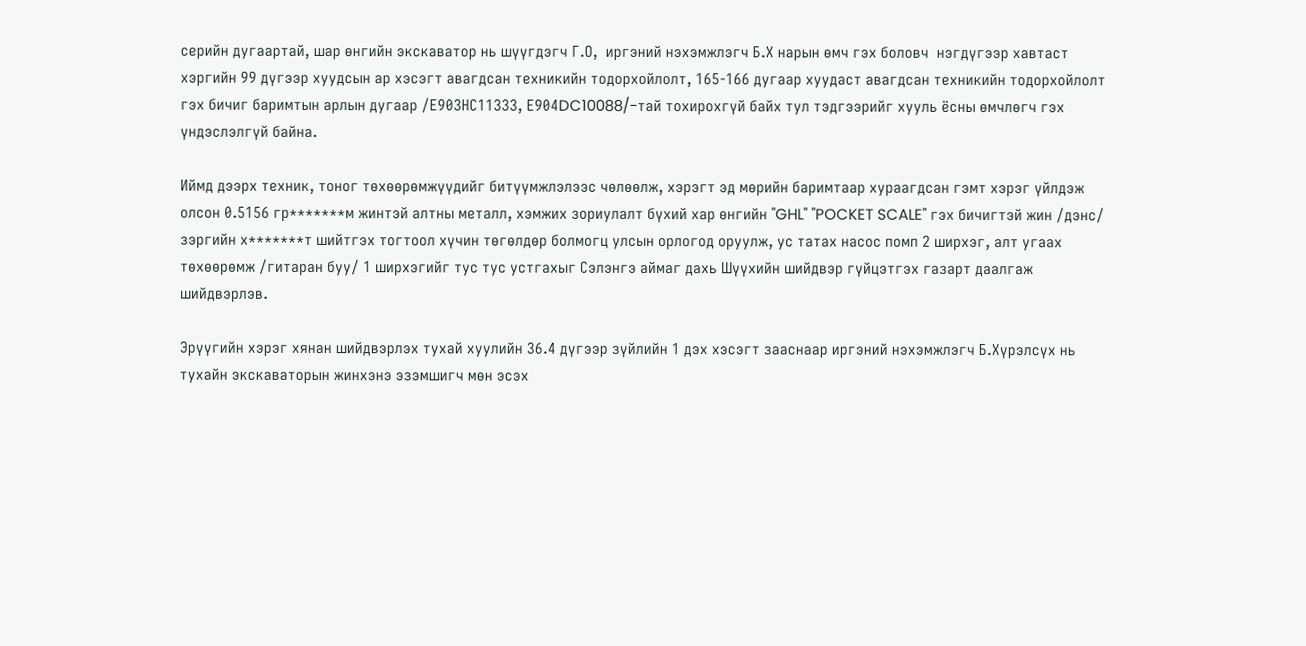серийн дугаартай, шар өнгийн экскаватор нь шүүгдэгч Г.О,  иргэний нэхэмжлэгч Б.Х нарын өмч гэх боловч  нэгдүгээр хавтаст хэргийн 99 дүгээр хуудсын ар хэсэгт авагдсан техникийн тодорхойлолт, 165-166 дугаар хуудаст авагдсан техникийн тодорхойлолт гэх бичиг баримтын арлын дугаар /Е903НС11333, Е904DC10088/-тай тохирохгүй байх тул тэдгээрийг хууль ёсны өмчлөгч гэх үндэслэлгүй байна.

Иймд дээрх техник, тоног төхөөрөмжүүдийг битүүмжлэлээс чөлөөлж, хэрэгт эд мөрийн баримтаар хураагдсан гэмт хэрэг үйлдэж олсон 0.5156 гр*******м жинтэй алтны металл, хэмжих зориулалт бүхий хар өнгийн "GHL" "POCKET SCALE" гэх бичигтэй жин /дэнс/ зэргийн х*******т шийтгэх тогтоол хүчин төгөлдөр болмогц улсын орлогод оруулж, ус татах насос помп 2 ширхэг, алт угаах төхөөрөмж /гитаран буу/ 1 ширхэгийг тус тус устгахыг Сэлэнгэ аймаг дахь Шүүхийн шийдвэр гүйцэтгэх газарт даалгаж шийдвэрлэв.

Эрүүгийн хэрэг хянан шийдвэрлэх тухай хуулийн 36.4 дүгээр зүйлийн 1 дэх хэсэгт зааснаар иргэний нэхэмжлэгч Б.Хүрэлсүх нь тухайн экскаваторын жинхэнэ эзэмшигч мөн эсэх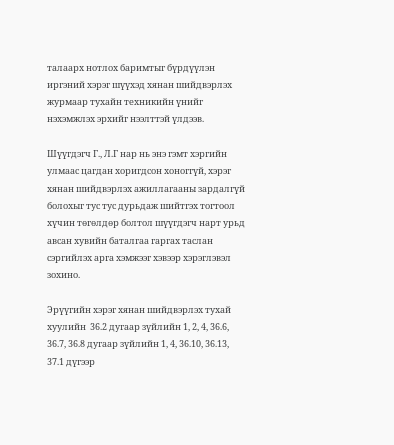талаарх нотлох баримтыг бүрдүүлэн иргэний хэрэг шүүхэд хянан шийдвэрлэх журмаар тухайн техникийн үнийг нэхэмжлэх эрхийг нээлттэй үлдээв.

Шүүгдэгч Г., Л.Г нар нь энэ гэмт хэргийн улмаас цагдан хоригдсон хоноггүй, хэрэг хянан шийдвэрлэх ажиллагааны зардалгүй болохыг тус тус дурьдаж шийтгэх тогтоол хүчин төгөлдөр болтол шүүгдэгч нарт урьд авсан хувийн баталгаа гаргах таслан сэргийлэх арга хэмжээг хэвээр хэрэглэвэл зохино.

Эрүүгийн хэрэг хянан шийдвэрлэх тухай хуулийн  36.2 дугаар зүйлийн 1, 2, 4, 36.6, 36.7, 36.8 дугаар зүйлийн 1, 4, 36.10, 36.13, 37.1 дүгээр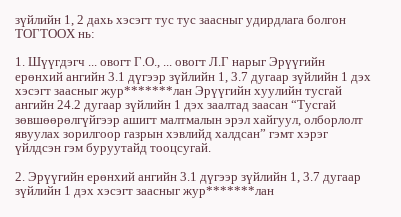зүйлийн 1, 2 дахь хэсэгт тус тус заасныг удирдлага болгон ТОГТООХ нь:

1. Шүүгдэгч ... овогт Г.О., ... овогт Л.Г нарыг Эрүүгийн ерөнхий ангийн 3.1 дүгээр зүйлийн 1, 3.7 дугаар зүйлийн 1 дэх хэсэгт заасныг жур*******лан Эрүүгийн хуулийн тусгай ангийн 24.2 дугаар зүйлийн 1 дэх заалтад заасан “Тусгай зөвшөөрөлгүйгээр ашигт малтмалын эрэл хайгуул, олборлолт явуулах зорилгоор газрын хэвлийд халдсан” гэмт хэрэг үйлдсэн гэм буруутайд тооцсугай.

2. Эрүүгийн ерөнхий ангийн 3.1 дүгээр зүйлийн 1, 3.7 дугаар зүйлийн 1 дэх хэсэгт заасныг жур*******лан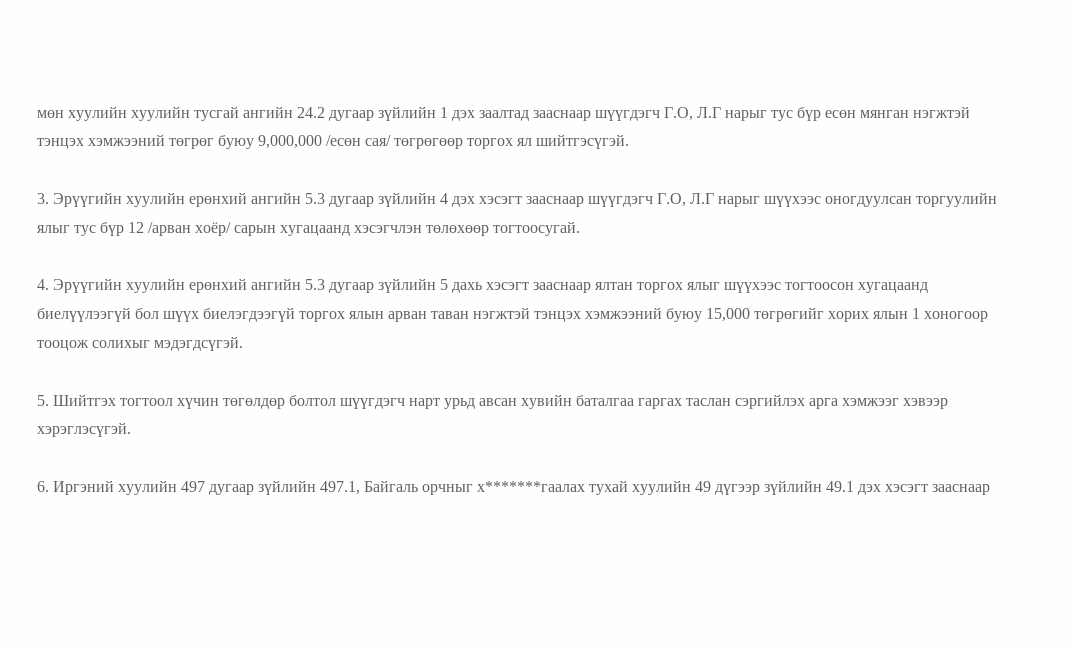мөн хуулийн хуулийн тусгай ангийн 24.2 дугаар зүйлийн 1 дэх заалтад зааснаар шүүгдэгч Г.О, Л.Г нарыг тус бүр есөн мянган нэгжтэй тэнцэх хэмжээний төгрөг буюу 9,000,000 /есөн сая/ төгрөгөөр торгох ял шийтгэсүгэй.

3. Эрүүгийн хуулийн ерөнхий ангийн 5.3 дугаар зүйлийн 4 дэх хэсэгт зааснаар шүүгдэгч Г.О, Л.Г нарыг шүүхээс оногдуулсан торгуулийн ялыг тус бүр 12 /арван хоёр/ сарын хугацаанд хэсэгчлэн төлөхөөр тогтоосугай.

4. Эрүүгийн хуулийн ерөнхий ангийн 5.3 дугаар зүйлийн 5 дахь хэсэгт зааснаар ялтан торгох ялыг шүүхээс тогтоосон хугацаанд биелүүлээгүй бол шүүх биелэгдээгүй торгох ялын арван таван нэгжтэй тэнцэх хэмжээний буюу 15,000 төгрөгийг хорих ялын 1 хоногоор тооцож солихыг мэдэгдсүгэй.

5. Шийтгэх тогтоол хүчин төгөлдөр болтол шүүгдэгч нарт урьд авсан хувийн баталгаа гаргах таслан сэргийлэх арга хэмжээг хэвээр хэрэглэсүгэй.

6. Иргэний хуулийн 497 дугаар зүйлийн 497.1, Байгаль орчныг х*******гаалах тухай хуулийн 49 дүгээр зүйлийн 49.1 дэх хэсэгт зааснаар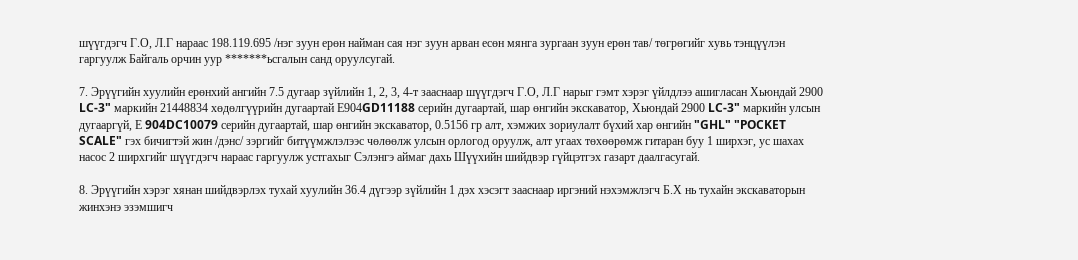шүүгдэгч Г.О, Л.Г нараас 198.119.695 /нэг зуун ерөн найман сая нэг зуун арван есөн мянга зургаан зуун ерөн тав/ төгрөгийг хувь тэнцүүлэн гаргуулж Байгаль орчин уур *******ьсгалын санд оруулсугай.

7. Эрүүгийн хуулийн ерөнхий ангийн 7.5 дугаар зүйлийн 1, 2, 3, 4-т зааснаар шүүгдэгч Г.О, Л.Г нарыг гэмт хэрэг үйлдлээ ашигласан Хьюндай 2900 LC-3" маркийн 21448834 хөдөлгүүрийн дугаартай Е904GD11188 серийн дугаартай, шар өнгийн экскаватор, Хьюндай 2900 LC-3" маркийн улсын дугааргүй, Е 904DC10079 серийн дугаартай, шар өнгийн экскаватор, 0.5156 гр алт, хэмжих зориулалт бүхий хар өнгийн "GHL" "POCKET SCALE" гэх бичигтэй жин /дэнс/ зэргийг битүүмжлэлээс чөлөөлж улсын орлогод оруулж, алт угаах төхөөрөмж гитаран буу 1 ширхэг, ус шахах насос 2 ширхгийг шүүгдэгч нараас гаргуулж устгахыг Сэлэнгэ аймаг дахь Шүүхийн шийдвэр гүйцэтгэх газарт даалгасугай.

8. Эрүүгийн хэрэг хянан шийдвэрлэх тухай хуулийн 36.4 дүгээр зүйлийн 1 дэх хэсэгт зааснаар иргэний нэхэмжлэгч Б.Х нь тухайн экскаваторын жинхэнэ эзэмшигч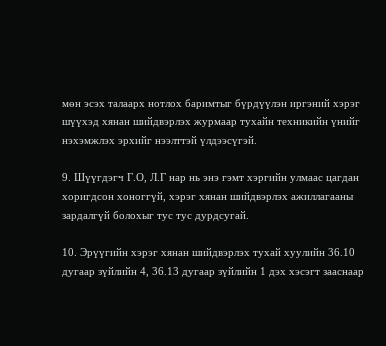мөн эсэх талаарх нотлох баримтыг бүрдүүлэн иргэний хэрэг шүүхэд хянан шийдвэрлэх журмаар тухайн техникийн үнийг нэхэмжлэх эрхийг нээлттэй үлдээсүгэй.

9. Шүүгдэгч Г.О, Л.Г нар нь энэ гэмт хэргийн улмаас цагдан хоригдсон хоноггүй, хэрэг хянан шийдвэрлэх ажиллагааны зардалгүй болохыг тус тус дурдсугай.

10. Эрүүгийн хэрэг хянан шийдвэрлэх тухай хуулийн 36.10 дугаар зүйлийн 4, 36.13 дугаар зүйлийн 1 дэх хэсэгт зааснаар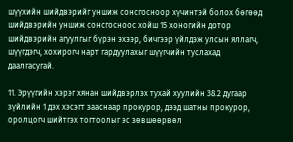шүүхийн шийдвэрийг уншиж сонсгосноор хүчинтэй болох бөгөөд шийдвэрийн уншиж сонсгосноос хойш 15 хоногийн дотор шийдвэрийн агуулгыг бүрэн эхээр, бичгээр үйлдэж улсын яллагч, шүүгдэгч, хохирогч нарт гардуулахыг шүүгчийн туслахад даалгасугай.

11. Эрүүгийн хэрэг хянан шийдвэрлэх тухай хуулийн 38.2 дугаар зүйлийн 1 дэх хэсэгт зааснаар прокурор, дээд шатны прокурор, оролцогч шийтгэх тогтоолыг эс зөвшөөрвөл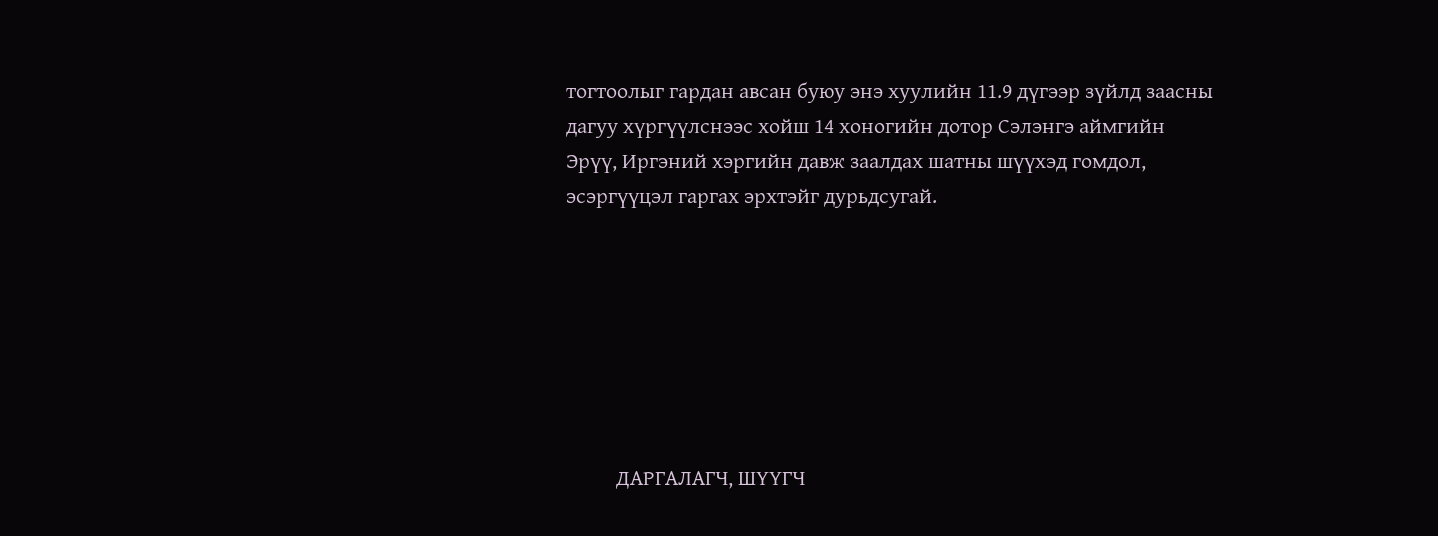тогтоолыг гардан авсан буюу энэ хуулийн 11.9 дүгээр зүйлд заасны дагуу хүргүүлснээс хойш 14 хоногийн дотор Сэлэнгэ аймгийн Эрүү, Иргэний хэргийн давж заалдах шатны шүүхэд гомдол, эсэргүүцэл гаргах эрхтэйг дурьдсугай.







          ДАРГАЛАГЧ, ШҮҮГЧ